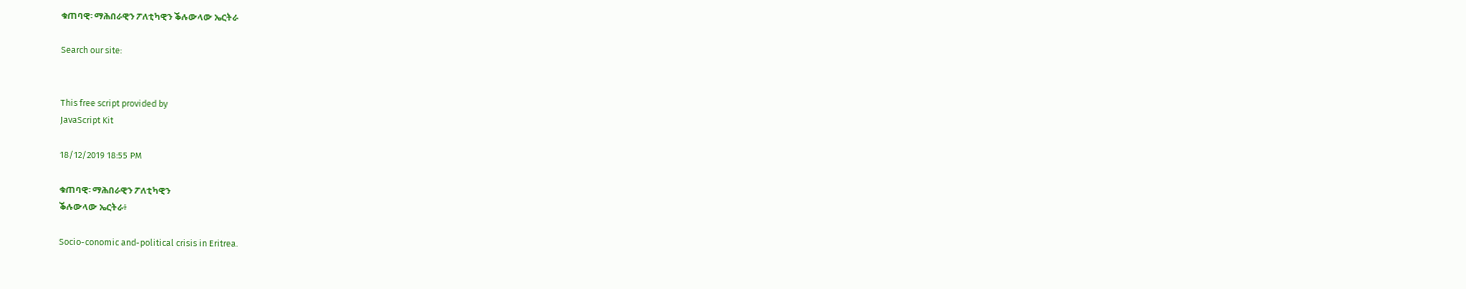ቁጠባዊ፡ ማሕበራዊን ፖለቲካዊን ቕሉውላው ኤርትራ

Search our site:


This free script provided by
JavaScript Kit

18/12/2019 18:55 PM

ቁጠባዊ፡ ማሕበራዊን ፖለቲካዊን
ቕሉውላው ኤርትራ፥

Socio-conomic and-political crisis in Eritrea.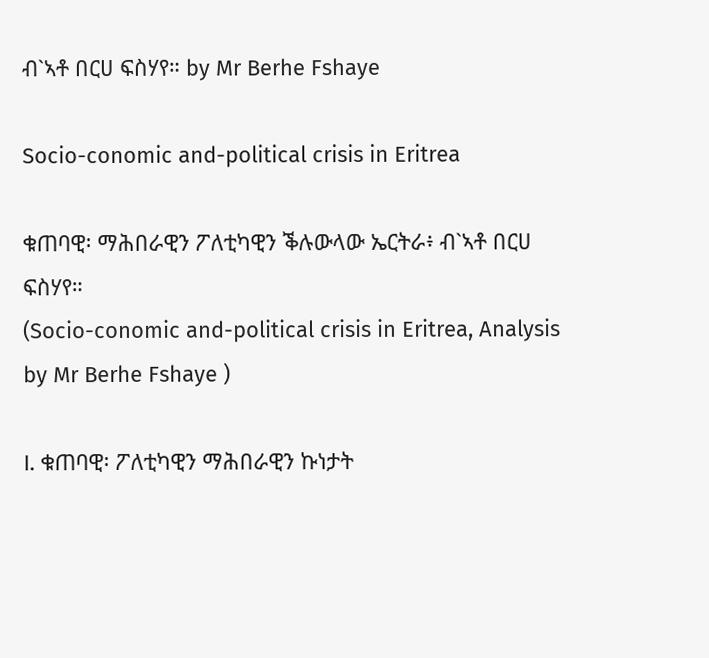ብ`ኣቶ በርሀ ፍስሃየ። by Mr Berhe Fshaye

Socio-conomic and-political crisis in Eritrea

ቁጠባዊ፡ ማሕበራዊን ፖለቲካዊን ቕሉውላው ኤርትራ፥ ብ`ኣቶ በርሀ ፍስሃየ።
(Socio-conomic and-political crisis in Eritrea, Analysis by Mr Berhe Fshaye )

I. ቁጠባዊ፡ ፖለቲካዊን ማሕበራዊን ኩነታት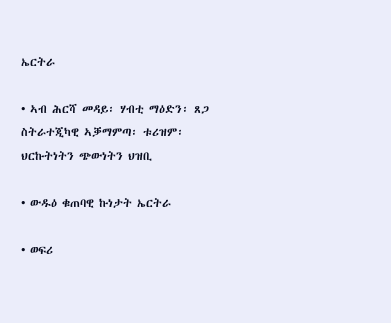ኤርትራ

• ኣብ ሕርሻ መዳይ፡ ሃብቲ ማዕድን፡ ጸጋ ስትራተጂካዊ ኣቓማምጣ፡ ቱሪዝም፡ ህርኩትነትን ጭውነትን ህዝቢ

• ውዱዕ ቁጠባዊ ኩነታት ኤርትራ

• ወፍሪ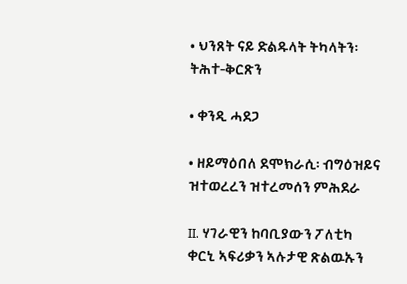• ህንጸት ናይ ድልዱላት ትካላትን፡ ትሕተ-ቅርጽን

• ቀንዲ ሓደጋ

• ዘይማዕበለ ደሞክራሲ፡ ብግዕዝይና ዝተወረረን ዝተረመሰን ምሕደራ

II. ሃገራዊን ከባቢያውን ፖለቲካ ቀርኒ ኣፍሪቃን ኣሉታዊ ጽልዉኡን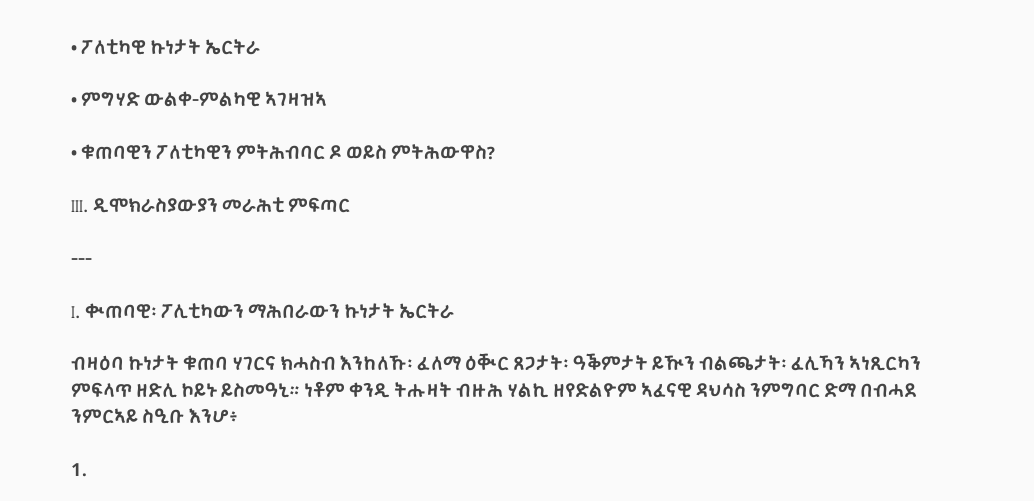• ፖለቲካዊ ኩነታት ኤርትራ

• ምግሃድ ውልቀ-ምልካዊ ኣገዛዝኣ

• ቁጠባዊን ፖለቲካዊን ምትሕብባር ዶ ወይስ ምትሕውዋስ?

III. ዲሞክራስያውያን መራሕቲ ምፍጣር

---

I. ቊጠባዊ፡ ፖሊቲካውን ማሕበራውን ኩነታት ኤርትራ

ብዛዕባ ኩነታት ቁጠባ ሃገርና ክሓስብ እንከለኹ፡ ፈለማ ዕቚር ጸጋታት፡ ዓቕምታት ይዂን ብልጫታት፡ ፈሊኻን ኣነጺርካን ምፍላጥ ዘድሊ ኮይኑ ይስመዓኒ። ነቶም ቀንዲ ትሑዛት ብዙሕ ሃልኪ ዘየድልዮም ኣፈናዊ ዳህሳስ ንምግባር ድማ በብሓደ ንምርኣይ ስዒቡ እንሆ፥

1.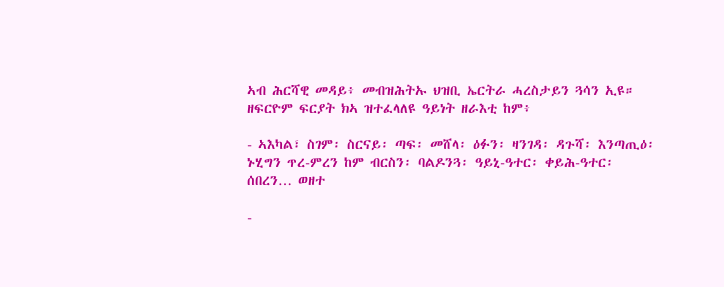ኣብ ሕርሻዊ መዳይ፥ መብዝሕትኡ ህዝቢ ኤርትራ ሓረስታይን ጓሳን ኢዩ። ዘፍርዮም ፍርያት ክኣ ዝተፈላለዩ ዓይነት ዘራእቲ ከም፥

- ኣእካል፣ ስገም፡ ስርናይ፡ ጣፍ፡ መሸላ፡ ዕፉን፡ ዛንገዳ፡ ዳጉሻ፡ እንጣጢዕ፡ ኑሂግን ጥረ-ምረን ከም ብርስን፡ ባልዶንጓ፡ ዓይኒ-ዓተር፡ ቀይሕ-ዓተር፡ ሰበረን… ወዘተ

-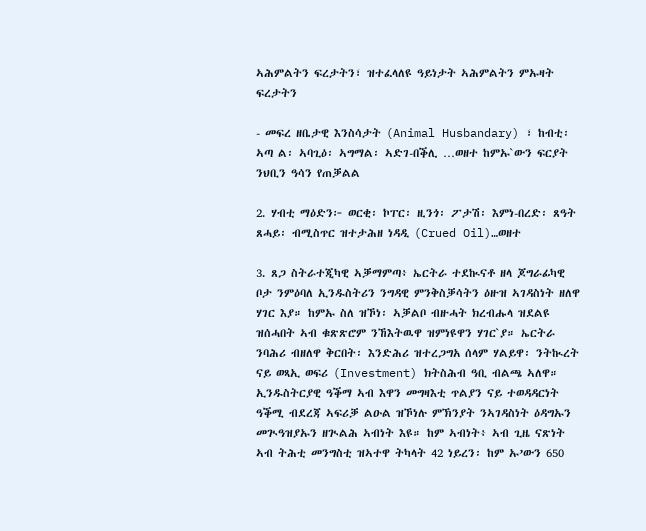ኣሕምልትን ፍረታትን፣ ዝተፈላለዩ ዓይነታት ኣሕምልትን ምኡዛት ፍረታትን

- መፍረ ዘቤታዊ እንስሳታት (Animal Husbandary) ፣ ከብቲ፡ ኣጣ ል፡ ኣባጊዕ፡ ኣግማል፡ ኣድገ-በቕሊ …ወዘተ ከምኡ`ውን ፍርያት ንህቢን ዓሳን የጠቓልል

2. ሃብቲ ማዕድን፦ ወርቂ፡ ኮፐር፡ ዚንጎ፡ ፖታሽ፡ እምነ-በረድ፡ ጸዓት ጸሓይ፡ ብሚስጥር ዝተታሕዘ ነዳዲ (Crued Oil)…ወዘተ

3. ጸጋ ስትራተጂካዊ ኣቓማምጣ፥ ኤርትራ ተደኲናቶ ዘላ ጆግራፊካዊ ቦታ ንምዕባለ ኢንዱስትሪን ንግዳዊ ምንቅስቓሳትን ዕዙዝ ኣገዳስነት ዘለዋ ሃገር እያ። ከምኡ ስለ ዝኾነ፡ ኣቓልቦ ብዙሓት ክረብሑላ ዝደልዩ ዝሰሓበት ኣብ ቁጽጽሮም ንኸእትዉዋ ዝምነዩዋን ሃገር`ያ። ኤርትራ ንባሕሪ ብዘለዋ ቅርበት፡ እንድሕሪ ዝተረጋግአ ሰላም ሃልይዋ፡ ንትኲረት ናይ ወጻኢ ወፍሪ (Investment) ክትስሕብ ዓቢ ብልጫ ኣለዋ። ኢንዱስትርያዊ ዓቕማ ኣብ እዋን መግዛእቲ ጥልያን ናይ ተወዳዳርነት ዓቕሚ ብደረጃ ኣፍሪቓ ልዑል ዝኾነሉ ምኽንያት ንኣገዳስነት ዕዳግኡን መጒዓዝያኡን ዘጒልሕ ኣብነት እዩ። ከም ኣብነት፥ ኣብ ጊዜ ናጽነት ኣብ ትሕቲ መንግስቲ ዝኣተዋ ትካላት 42 ነይረን፡ ከም ኡ’ውን 650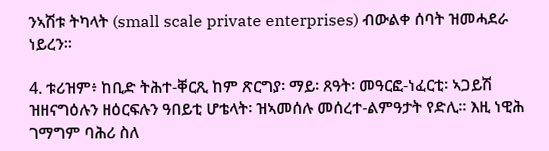ንኣሽቱ ትካላት (small scale private enterprises) ብውልቀ ሰባት ዝመሓደራ ነይረን።

4. ቱሪዝም፥ ከቢድ ትሕተ-ቐርጺ ከም ጽርግያ፡ ማይ፡ ጸዓት፡ መዓርፎ-ነፈርቲ፡ ኣጋይሽ ዝዘናግዕሉን ዘዕርፍሉን ዓበይቲ ሆቴላት፡ ዝኣመሰሉ መሰረተ-ልምዓታት የድሊ። እዚ ነዊሕ ገማግም ባሕሪ ስለ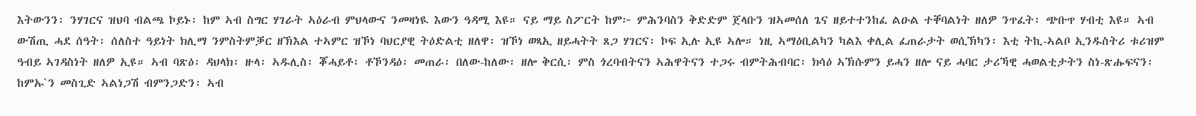እትውንን፡ ንሃገርና ዝህባ ብልጫ ኮይኑ፡ ከም ኣብ ስግር ሃገራት ኣዕራብ ምህላውና ንመዛነዪ እውን ዓዳሚ እዩ። ናይ ማይ ስፖርት ከም፦ ምሕንባስን ቅድድም ጀላቡን ዝኣመሰለ ጌና ዘይተተንከፈ ልዑል ተቐባልነት ዘለዎ ንጥፈት፡ ጭቡጥ ሃብቲ እዩ። ኣብ ውሽጢ ሓደ ሰዓት፡ ሰለስተ ዓይነት ክሊማ ንምስትምቓር ዘኽእል ተኣምር ዝኾነ ባህርያዊ ትዕድልቲ ዘለዋ፡ ዝኾነ ወጻኢ ዘይሓትት ጸጋ ሃገርና፡ ኮፍ ኢሉ ኢዩ ኣሎ። ነዚ ኣማዕቢልካን ካልእ ቀሊል ፈጠራታት ወሲኽካን፡ እቲ ትኪ-ኣልቦ ኢንዱስትሪ ቱሪዝም ዓብይ ኣገዳስነት ዘለዎ ኢዩ። ኣብ ባጽዕ፡ ዳህላክ፡ ዙላ፡ ኣዱሊስ፡ ቖሓይቶ፡ ቶኾንዳዕ፡ መጠራ፡ በለው-ከለው፡ ዘሎ ቅርሲ፡ ምስ ጎረባብትናን ኣሕዋትናን ተጋሩ ብምትሕብባር፡ ክሳዕ ኣኽሱምን ይሓን ዘሎ ናይ ሓባር ታሪኻዊ ሓወልቲታትን ስነ-ጽሑፍናን፡ ከምኡ`ን መስጊድ ኣልነጋሽ ብምንጋድን፡ ኣብ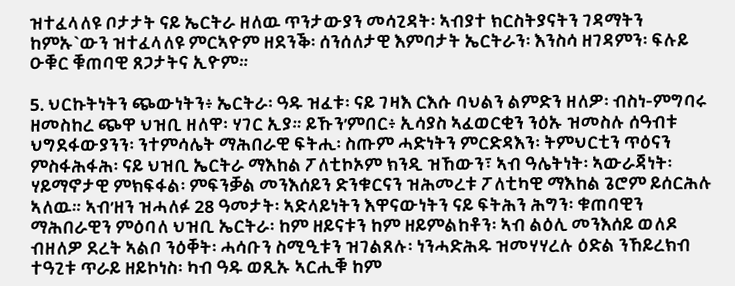ዝተፈላለዩ ቦታታት ናይ ኤርትራ ዘለዉ ጥንታውያን መሳጊዳት፡ ኣብያተ ክርስትያናትን ገዳማትን ከምኡ`ውን ዝተፈላለዩ ምርኣዮም ዘደንቕ፡ ሰንሰለታዊ እምባታት ኤርትራን፡ እንስሳ ዘገዳምን፡ ፍሉይ ዑቑር ቑጠባዊ ጸጋታትና ኢዮም።

5. ህርኩትነትን ጭውነትን፥ ኤርትራ፡ ዓዱ ዝፈቱ፡ ናይ ገዛእ ርእሱ ባህልን ልምድን ዘለዎ፡ ብስነ-ምግባሩ ዘመስከረ ጭዋ ህዝቢ ዘለዋ፡ ሃገር ኢያ። ይኹን’ምበር፥ ኢሳያስ ኣፈወርቂን ንዕኡ ዝመስሉ ሰዓብቱ ህግደፋውያንን፡ ንተምሳሌት ማሕበራዊ ፍትሒ፡ ስጡም ሓድነትን ምርድዳእን፡ ትምህርቲን ጥዕናን ምስፋሕፋሕ፡ ናይ ህዝቢ ኤርትራ ማእከል ፖለቲኮኦም ክንዲ ዝኸውን፣ ኣብ ዓሌትነት፡ ኣውራጃነት፡ ሃይማኖታዊ ምክፍፋል፡ ምፍንቓል መንእሰይን ድንቁርናን ዝሕመረቱ ፖለቲካዊ ማእከል ጌሮም ይሰርሕሉ ኣለዉ። ኣብ’ዘን ዝሓለፉ 28 ዓመታት፡ ኣድላይነትን እዋናውነትን ናይ ፍትሕን ሕግን፡ ቁጠባዊን ማሕበራዊን ምዕባለ ህዝቢ ኤርትራ፡ ከም ዘይናቱን ከም ዘይምልከቶን፡ ኣብ ልዕሊ መንእሰይ ወለዶ ብዘለዎ ደረት ኣልቦ ንዕቐት፡ ሓሳቡን ስሚዒቱን ዝገልጸሉ፡ ነንሓድሕዱ ዝመሃሃረሉ ዕድል ንኸይረክብ ተዓጊቱ ጥራይ ዘይኮነስ፡ ካብ ዓዱ ወጺኡ ኣርሒቑ ከም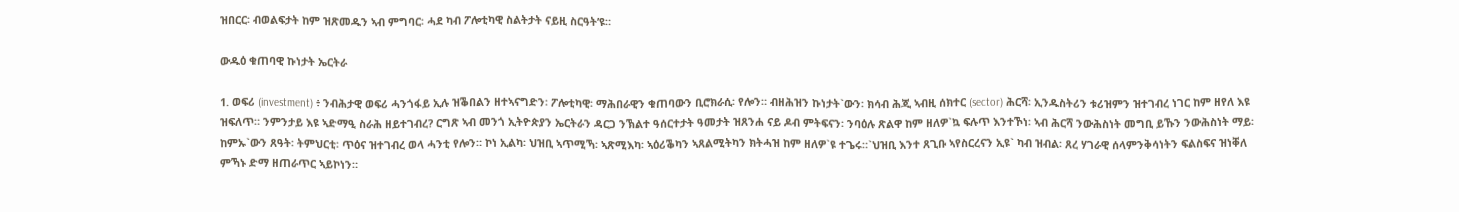ዝበርር፡ ብወልፍታት ከም ዝጽመዱን ኣብ ምግባር፡ ሓደ ካብ ፖሎቲካዊ ስልትታት ናይዚ ስርዓት’ዩ።

ውዱዕ ቁጠባዊ ኩነታት ኤርትራ

1. ወፍሪ (investment) ፥ ንብሕታዊ ወፍሪ ሓንጎፋይ ኢሉ ዝቕበልን ዘተኣናግድን፡ ፖሎቲካዊ፡ ማሕበራዊን ቁጠባውን ቢሮክራሲ፡ የሎን። ብዘሕዝን ኩነታት`ውን፡ ክሳብ ሕጂ ኣብዚ ሰክተር (sector) ሕርሻ፡ ኢንዱስትሪን ቱሪዝምን ዝተገብረ ነገር ከም ዘየለ እዩ ዝፍለጥ። ንምንታይ እዩ ኣድማዒ ስራሕ ዘይተገብረ? ርግጽ ኣብ መንጎ ኢትዮጵያን ኤርትራን ዳርጋ ንኽልተ ዓሰርተታት ዓመታት ዝጸንሐ ናይ ዶብ ምትፍናን፡ ንባዕሉ ጽልዋ ከም ዘለዎ`ኳ ፍሉጥ እንተኾነ፡ ኣብ ሕርሻ ንውሕስነት መግቢ ይኹን ንውሕስነት ማይ፡ ከምኡ`ውን ጸዓት፡ ትምህርቲ፡ ጥዕና ዝተገብረ ወላ ሓንቲ የሎን። ኮነ ኢልካ፡ ህዝቢ ኣጥሚኻ፡ ኣጽሚእካ፡ ኣዕሪቕካን ኣጸልሚትካን ክትሓዝ ከም ዘለዎ`ዩ ተጌሩ።`ህዝቢ እንተ ጸጊቡ ኣየስርረናን ኢዩ` ካብ ዝብል፡ ጸረ ሃገራዊ ሰላምንቅሳነትን ፍልስፍና ዝነቐለ ምኻኑ ድማ ዘጠራጥር ኣይኮነን።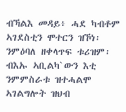ብኻልእ መዳይ፥ ሓደ ካብቶም ኣገደስቲን ሞተርን ዝኾነ፡ ንምዕባለ ዘቀላጥፍ ቱሪዝም፡ ብእኡ ኣቢልካ`ውን እቲ ንምምስራቱ ዝተሓልሞ ኣገልግሎት ዝህብ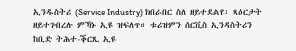ኢንዱስትሪ (Service Industry) ክበራበር ስለ ዘይተደልየ፡ ጻዕርታት ዘይተገብረሉ ምኻኑ ኢዩ ዝፍለጥ። ቱሪዝምን ሰርቪስ ኢንዳስትሪን ከቢድ ትሕተ-ቕርጺ ኢዩ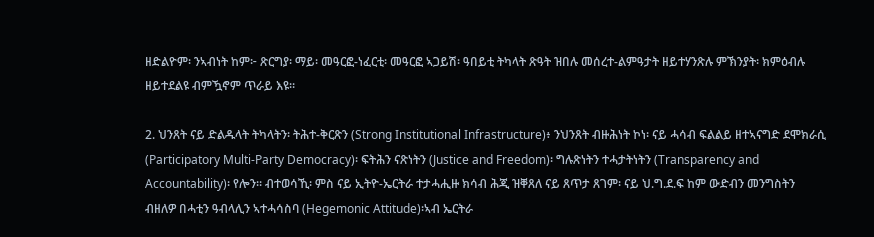ዘድልዮም፡ ንኣብነት ከም፦ ጽርግያ፡ ማይ፡ መዓርፎ-ነፈርቲ፡ መዓርፎ ኣጋይሽ፡ ዓበይቲ ትካላት ጽዓት ዝበሉ መሰረተ-ልምዓታት ዘይተሃንጽሉ ምኽንያት፡ ክምዕብሉ ዘይተደልዩ ብምዃኖም ጥራይ እዩ።

2. ህንጸት ናይ ድልዱላት ትካላትን፡ ትሕተ-ቅርጽን (Strong Institutional Infrastructure)፥ ንህንጸት ብዙሕነት ኮነ፡ ናይ ሓሳብ ፍልልይ ዘተኣናግድ ደሞክራሲ (Participatory Multi-Party Democracy)፡ ፍትሕን ናጽነትን (Justice and Freedom)፡ ግሉጽነትን ተሓታትነትን (Transparency and Accountability)፡ የሎን። ብተወሳኺ፡ ምስ ናይ ኢትዮ-ኤርትራ ተታሓሒዙ ክሳብ ሕጂ ዝቐጸለ ናይ ጸጥታ ጸገም፡ ናይ ህ.ግ.ደ.ፍ ከም ውድብን መንግስትን ብዘለዎ በሓቲን ዓብላሊን ኣተሓሳስባ (Hegemonic Attitude)፡ኣብ ኤርትራ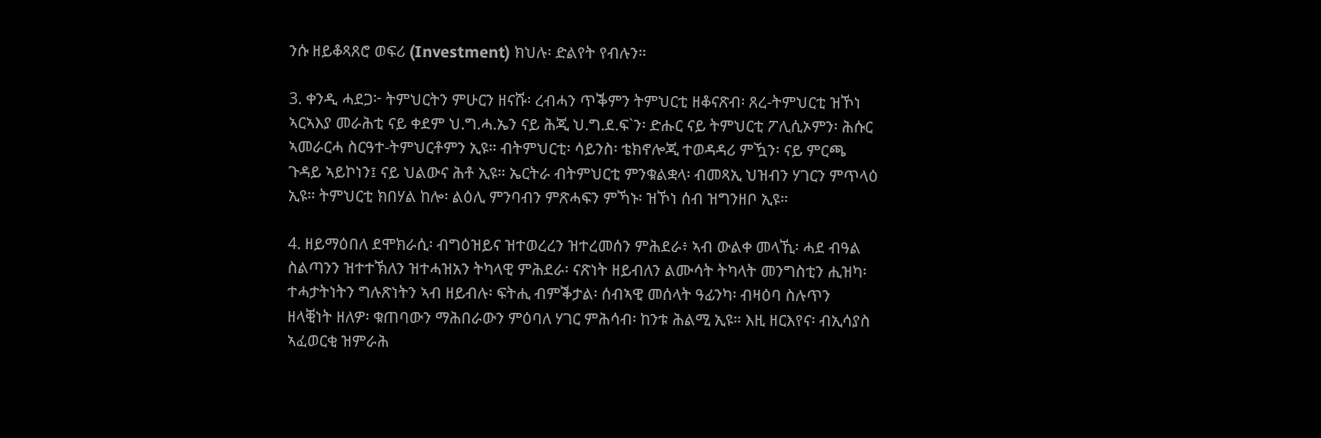ንሱ ዘይቆጻጸሮ ወፍሪ (Investment) ክህሉ፡ ድልየት የብሉን።

3. ቀንዲ ሓደጋ፦ ትምህርትን ምሁርን ዘናሹ፡ ረብሓን ጥቕምን ትምህርቲ ዘቆናጽብ፡ ጸረ-ትምህርቲ ዝኾነ ኣርኣእያ መራሕቲ ናይ ቀደም ህ.ግ.ሓ.ኤን ናይ ሕጂ ህ.ግ.ደ.ፍ`ን፡ ድሑር ናይ ትምህርቲ ፖሊሲኦምን፡ ሕሱር ኣመራርሓ ስርዓተ-ትምህርቶምን ኢዩ። ብትምህርቲ፡ ሳይንስ፡ ቴክኖሎጂ ተወዳዳሪ ምዃን፡ ናይ ምርጫ ጉዳይ ኣይኮነን፤ ናይ ህልውና ሕቶ ኢዩ። ኤርትራ ብትምህርቲ ምንቁልቋላ፡ ብመጻኢ ህዝብን ሃገርን ምጥላዕ ኢዩ። ትምህርቲ ክበሃል ከሎ፡ ልዕሊ ምንባብን ምጽሓፍን ምኻኑ፡ ዝኾነ ሰብ ዝግንዘቦ ኢዩ።

4. ዘይማዕበለ ደሞክራሲ፡ ብግዕዝይና ዝተወረረን ዝተረመሰን ምሕደራ፥ ኣብ ውልቀ መላኺ፡ ሓደ ብዓል ስልጣንን ዝተተኽለን ዝተሓዝአን ትካላዊ ምሕደራ፡ ናጽነት ዘይብለን ልሙሳት ትካላት መንግስቲን ሒዝካ፡ ተሓታትነትን ግሉጽነትን ኣብ ዘይብሉ፡ ፍትሒ ብምቕታል፡ ሰብኣዊ መሰላት ዓፊንካ፡ ብዛዕባ ስሉጥን ዘላቒነት ዘለዎ፡ ቁጠባውን ማሕበራውን ምዕባለ ሃገር ምሕሳብ፡ ከንቱ ሕልሚ ኢዩ። እዚ ዘርእየና፡ ብኢሳያስ ኣፈወርቂ ዝምራሕ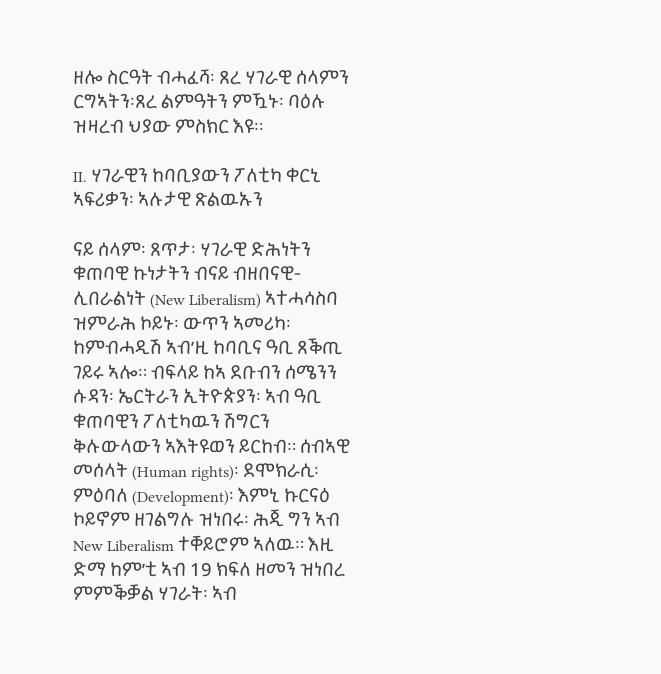ዘሎ ስርዓት ብሓፈሻ፡ ጸረ ሃገራዊ ሰላምን ርግኣትን፡ጸረ ልምዓትን ምዃኑ፡ ባዕሉ ዝዛረብ ህያው ምስክር እዩ።

II. ሃገራዊን ከባቢያውን ፖለቲካ ቀርኒ ኣፍሪቃን፡ ኣሉታዊ ጽልዉኡን

ናይ ሰላም፡ ጸጥታ፡ ሃገራዊ ድሕነትን ቁጠባዊ ኩነታትን ብናይ ብዘበናዊ-ሊበራልነት (New Liberalism) ኣተሓሳስባ ዝምራሕ ኮይኑ፡ ውጥን ኣመሪካ፡ ከምብሓዲሽ ኣብ’ዚ ከባቢና ዓቢ ጸቕጢ ገይሩ ኣሎ። ብፍላይ ከኣ ደቡብን ሰሜንን ሱዳን፡ ኤርትራን ኢትዮጵያን፡ ኣብ ዓቢ ቁጠባዊን ፖለቲካዉን ሽግርን ቅሉውላውን ኣእትዩወን ይርከብ። ሰብኣዊ መሰላት (Human rights)፡ ደሞክራሲ፡ ምዕባለ (Development)፡ እምኒ ኩርናዕ ኮይኖም ዘገልግሉ ዝነበሩ፡ ሕጂ ግን ኣብ New Liberalism ተቐይሮም ኣለዉ። እዚ ድማ ከም’ቲ ኣብ 19 ክፍለ ዘመን ዝነበረ ምምቕቓል ሃገራት፡ ኣብ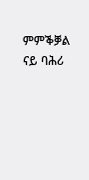ምምቕቓል ናይ ባሕሪ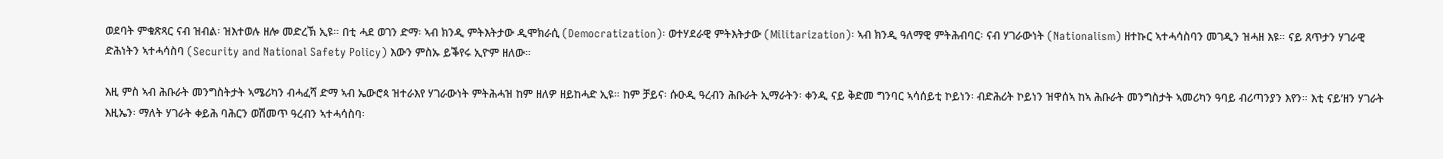ወደባት ምቁጽጻር ናብ ዝብል፡ ዝእተወሉ ዘሎ መድረኽ ኢዩ። በቲ ሓደ ወገን ድማ፡ ኣብ ክንዲ ምትእትታው ዲሞክራሲ (Democratization)፡ ወተሃደራዊ ምትእትታው (Militarization)፡ ኣብ ክንዲ ዓለማዊ ምትሕብባር፡ ናብ ሃገራውነት (Nationalism) ዘተኩር ኣተሓሳስባን መገዲን ዝሓዘ እዩ። ናይ ጸጥታን ሃገራዊ ድሕነትን ኣተሓሳስባ (Security and National Safety Policy) እውን ምስኡ ይቕየሩ ኢዮም ዘለው።

እዚ ምስ ኣብ ሕቡራት መንግስትታት ኣሜሪካን ብሓፈሻ ድማ ኣብ ኤውሮጳ ዝተራእየ ሃገራውነት ምትሕሓዝ ከም ዘለዎ ዘይከሓድ ኢዩ። ከም ቻይና፡ ሱዑዲ ዓረብን ሕቡራት ኢማራትን፡ ቀንዲ ናይ ቅድመ ግንባር ኣሳሰይቲ ኮይነን፡ ብድሕሪት ኮይነን ዝዋሰኣ ከኣ ሕቡራት መንግስታት ኣመሪካን ዓባይ ብሪጣንያን እየን። እቲ ናይ’ዘን ሃገራት እዚኤን፡ ማለት ሃገራት ቀይሕ ባሕርን ወሽመጥ ዓረብን ኣተሓሳስባ፡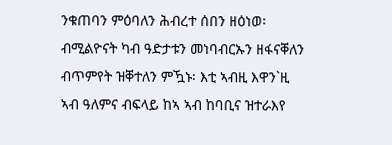ንቁጠባን ምዕባለን ሕብረተ ሰበን ዘዕነወ፡ ብሚልዮናት ካብ ዓድታቱን መነባብርኡን ዘፋናቐለን ብጥምየት ዝቐተለን ምዃኑ፡ እቲ ኣብዚ እዋን`ዚ ኣብ ዓለምና ብፍላይ ከኣ ኣብ ከባቢና ዝተራእየ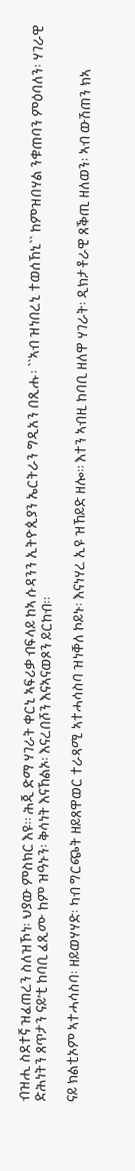ብዝሒ ስደተኛ ዝፈጠረን ስለዝኾነ፡ ህያው ምስክር እዩ። ሕጂ ድማ ሃገራት ቀርኒ ኣፍሪቃ ብፍላይ ከኣ ሱዳንን ኢትዮጲያን ኤርትራን ግዲአን በጺሑ፡ ``ኣብ ዝነበረኒ ተወሰኸኒ`` ከምዝበሃል ንቁጠባን ምዕባለን፡ ሃገራዊ ድሕነትን ጸጥታን ናይ’ቲ ከባቢ ፈጺሙ ከም ዝዓኑን፡ ቅሳነት እናኸልኦ፡ እናረበሾን እናኣናወጾን ይርከብ።

ናይ ክልቲኦም ኣተሓሳስባ፡ ዘይወሃሃድ፡ ካብ ግርጭት ዘይጸዋወር ተራጻሚ ኣተሓሳስባ ዝነቐለ ኮይኑ፡ እናነሃረ ኢዩ ዝኸይድ ዘሎ። እተን ኣብዚ ከባቢ ዘለዋ ሃገራት፡ ዲክታቶራዊ ጸቕጢ ዘለወን፡ ኣብ ውሽጠን ክኣ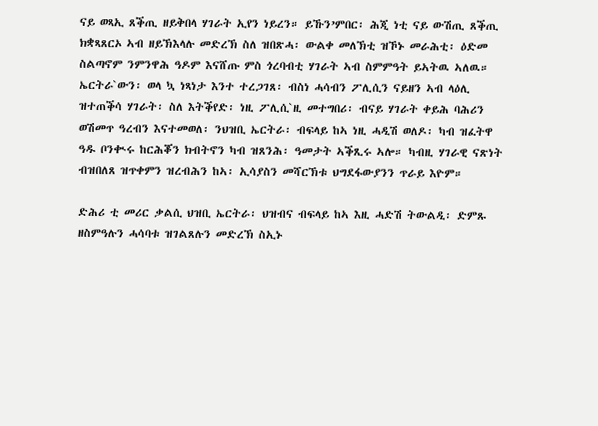ናይ ወጻኢ ጸቕጢ ዘይቅበላ ሃገራት ኢየን ነይረን። ይኹን’ምበር፡ ሕጂ ነቲ ናይ ውሽጢ ጸቕጢ ክቋጻጸርኦ ኣብ ዘይኽእላሉ መድረኽ ስለ ዝበጽሓ፡ ውልቀ መለኽቲ ዝኾኑ መራሕቲ፡ ዕድመ ስልጣኖም ንምንዋሕ ዓዶም እናሸጡ ምስ ጎረባብቲ ሃገራት ኣብ ስምምዓት ይኣትዉ ኣለዉ።
ኤርትራ`ውን፡ ወላ ኳ ነጻነታ እንተ ተረጋገጸ፡ ብስነ ሓሳብን ፖሊሲን ናይዘን ኣብ ላዕሊ ዝተጠቕሳ ሃገራት፡ ስለ እትቕየድ፡ ነዚ ፖሊሲ`ዚ መተግበሪ፡ ብናይ ሃገራት ቀይሕ ባሕሪን ወሽመጥ ዓረብን እናተመወለ፡ ንህዝቢ ኤርትራ፡ ብፍላይ ከኣ ነዚ ሓዲሽ ወለዶ፡ ካብ ዝፈትዋ ዓዱ ቦንቊሩ ከርሕቖን ክብትኖን ካብ ዝጸንሕ፡ ዓመታት ኣቕጺሩ ኣሎ። ካብዚ ሃገራዊ ናጽነት ብዝበለጸ ዝጥቀምን ዝረብሕን ከኣ፡ ኢሳያስን መሻርኽቱ ህግደፋውያንን ጥራይ እዮም።

ድሕሪ ቲ መሪር ቃልሲ ህዝቢ ኤርትራ፡ ህዝብና ብፍላይ ከኣ እዚ ሓድሽ ትውልዲ፡ ድምጹ ዘስምዓሉን ሓሳባቱ ዝገልጸሉን መድረኽ ስኢኑ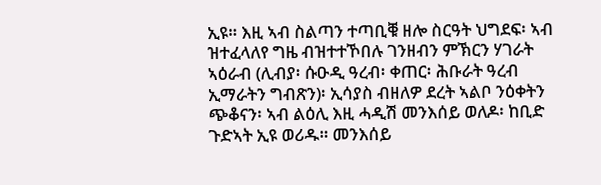ኢዩ። እዚ ኣብ ስልጣን ተጣቢቑ ዘሎ ስርዓት ህግደፍ፡ ኣብ ዝተፈላለየ ግዜ ብዝተተኾበሉ ገንዘብን ምኽርን ሃገራት ኣዕራብ (ሊብያ፡ ሱዑዲ ዓረብ፡ ቀጠር፡ ሕቡራት ዓረብ ኢማራትን ግብጽን)፡ ኢሳያስ ብዘለዎ ደረት ኣልቦ ንዕቀትን ጭቆናን፡ ኣብ ልዕሊ እዚ ሓዲሽ መንእሰይ ወለዶ፡ ከቢድ ጉድኣት ኢዩ ወሪዱ። መንእሰይ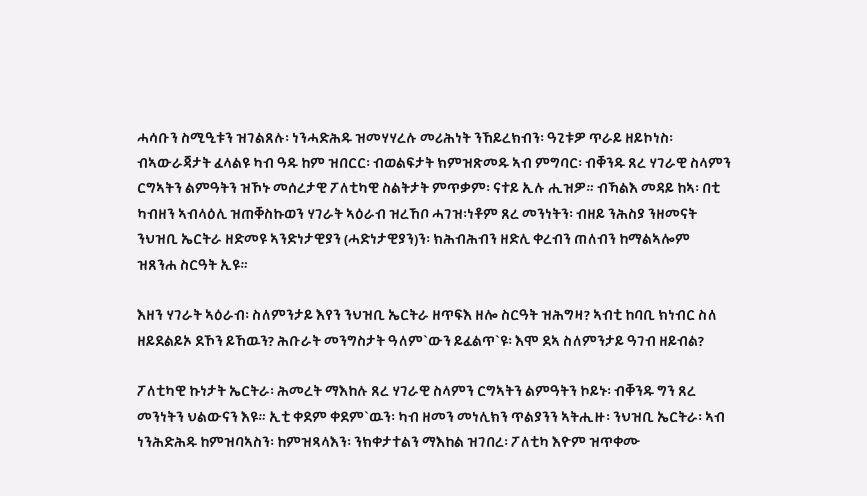ሓሳቡን ስሚዒቱን ዝገልጸሉ፡ ነንሓድሕዱ ዝመሃሃረሉ መሪሕነት ንኸይረክብን፡ ዓጊቱዎ ጥራይ ዘይኮነስ፡ ብኣውራጃታት ፈላልዩ ካብ ዓዱ ከም ዝበርር፡ ብወልፍታት ክምዝጽመዱ ኣብ ምግባር፡ ብቐንዱ ጸረ ሃገራዊ ስላምን ርግኣትን ልምዓትን ዝኾኑ መሰረታዊ ፖለቲካዊ ስልትታት ምጥቃም፡ ናተይ ኢሉ ሒዝዎ። ብኻልእ መዳይ ከኣ፡ በቲ ካብዘን ኣብላዕሊ ዝጠቐስኩወን ሃገራት ኣዕራብ ዝረኸቦ ሓገዝ፡ነቶም ጸረ መንነትን፡ ብዘይ ንሕስያ ንዘመናት ንህዝቢ ኤርትራ ዘድመዩ ኣንድነታዊያን (ሓድነታዊያን)ን፡ ክሕብሕብን ዘድሊ ቀረብን ጠለብን ከማልኣሎም ዝጸንሐ ስርዓት ኢዩ።

እዘን ሃገራት ኣዕራብ፡ ስለምንታይ እየን ንህዝቢ ኤርትራ ዘጥፍእ ዘሎ ስርዓት ዝሕግዛ? ኣብቲ ከባቢ ክነብር ስለ ዘይደልይኦ ደኾን ይኸዉን? ሕቡራት መንግስታት ዓለም`ውን ይፈልጥ`ዩ፡ እሞ ደኣ ስለምንታይ ዓገብ ዘይብል?

ፖለቲካዊ ኩነታት ኤርትራ፡ ሕመረት ማእከሉ ጸረ ሃገራዊ ስላምን ርግኣትን ልምዓትን ኮይኑ፡ ብቐንዱ ግን ጸረ መንነትን ህልውናን እዩ። ኢቲ ቀደም ቀደም`ዉን፡ ካብ ዘመን መነሊክን ጥልያንን ኣትሒዙ፡ ንህዝቢ ኤርትራ፡ ኣብ ነንሕድሕዱ ከምዝባኣስን፡ ከምዝጻላእን፡ ንክቀታተልን ማእከል ዝገበረ፡ ፖለቲካ እዮም ዝጥቀሙ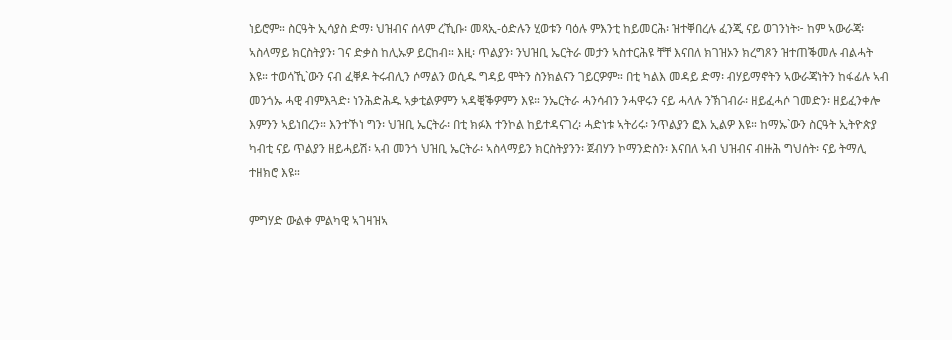ነይሮም። ስርዓት ኢሳያስ ድማ፡ ህዝብና ሰላም ረኺቡ፡ መጻኢ-ዕድሉን ሂወቱን ባዕሉ ምእንቲ ከይመርሕ፡ ዝተቐበረሉ ፈንጂ ናይ ወገንነት፦ ከም ኣውራጃ፡ ኣስላማይ ክርስትያን፡ ገና ድቃስ ከሊኡዎ ይርከብ። እዚ፡ ጥልያን፡ ንህዝቢ ኤርትራ መታን ኣስተርሕዩ ቸቸ እናበለ ክገዝኦን ክረግጾን ዝተጠቕመሉ ብልሓት እዩ። ተወሳኺ`ውን ናብ ፈቐዶ ትሩብሊን ሶማልን ወሲዱ ግዳይ ሞትን ስንክልናን ገይርዎም። በቲ ካልእ መዳይ ድማ፡ ብሃይማኖትን ኣውራጃነትን ከፋፊሉ ኣብ መንጎኡ ሓዊ ብምእጓድ፡ ነንሕድሕዱ ኣቃቲልዎምን ኣዳቒቕዎምን እዩ። ንኤርትራ ሓንሳብን ንሓዋሩን ናይ ሓላሉ ንኽገብራ፡ ዘይፈሓሶ ገመድን፡ ዘይፈንቀሎ እምንን ኣይነበረን። እንተኾነ ግን፡ ህዝቢ ኤርትራ፡ በቲ ክፉእ ተንኮል ከይተዳናገረ፡ ሓድነቱ ኣትሪሩ፡ ንጥልያን ፎእ ኢልዎ እዩ። ከማኡ`ውን ስርዓት ኢትዮጵያ ካብቲ ናይ ጥልያን ዘይሓይሽ፡ ኣብ መንጎ ህዝቢ ኤርትራ፡ ኣስላማይን ክርስትያንን፡ ጀብሃን ኮማንድስን፡ እናበለ ኣብ ህዝብና ብዙሕ ግህሰት፡ ናይ ትማሊ ተዘክሮ እዩ።

ምግሃድ ውልቀ ምልካዊ ኣገዛዝኣ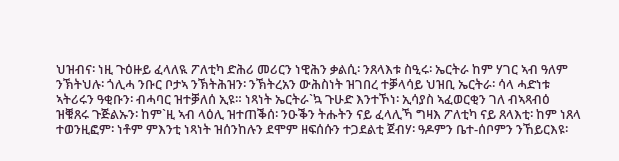ህዝብና፡ ነዚ ጉዕዙይ ፈላለዪ ፖለቲካ ድሕሪ መሪርን ነዊሕን ቃልሲ፡ ንጸላእቱ ስዒሩ፡ ኤርትራ ከም ሃገር ኣብ ዓለም ንኽትህሉ፡ ጎሊሓ ንቡር ቦታኣ ንኽትሕዝን፡ ንኽትረአን ውሕስነት ዝገበረ ተቓላሳይ ህዝቢ ኤርትራ፡ ሳላ ሓድነቱ ኣትሪሩን ዓቂቡን፡ ብሓባር ዝተቓለሰ ኢዩ። ነጻነት ኤርትራ`ኳ ጉሁድ እንተኾነ፡ ኢሳያስ ኣፈወርቂን ገለ ብኣጻብዕ ዝቑጸሩ ጉጅልኡን፡ ከም`ዚ ኣብ ላዕሊ ዝተጠቕሰ፡ ንዑቕን ትሑትን ናይ ፈላሊኻ ግዛእ ፖለቲካ ናይ ጸላእቲ፡ ከም ነጸላ ተወንዚፎም፡ ነቶም ምእንቲ ነጻነት ዝሰንከሉን ደሞም ዘፍሰሱን ተጋደልቲ ጀብሃ፡ ዓዶምን ቤተ-ሰቦምን ንኸይርእዩ፡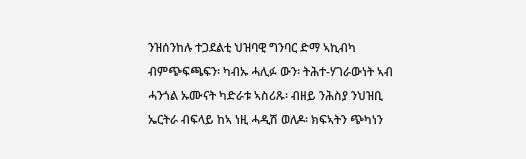ንዝሰንከሉ ተጋደልቲ ህዝባዊ ግንባር ድማ ኣኪብካ ብምጭፍጫፍን፡ ካብኡ ሓሊፉ ውን፡ ትሕተ-ሃገራውነት ኣብ ሓንጎል ኡሙናት ካድራቱ ኣስሪጹ፡ ብዘይ ንሕስያ ንህዝቢ ኤርትራ ብፍላይ ከኣ ነዚ ሓዲሽ ወለዶ፡ ክፍኣትን ጭካነን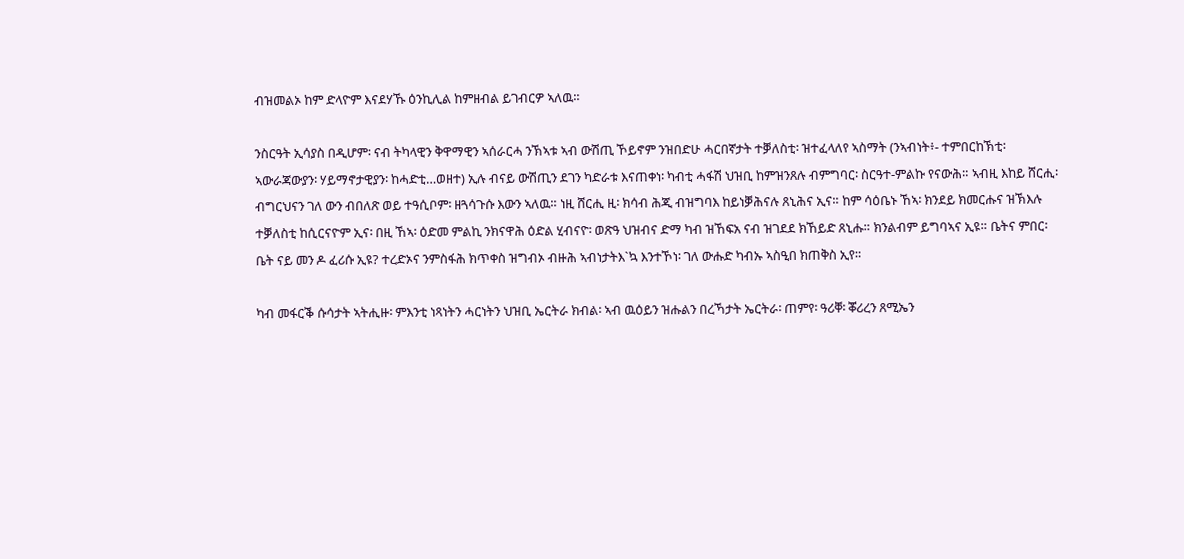ብዝመልኦ ከም ድላዮም እናደሃኹ ዕንኪሊል ከምዘብል ይገብርዎ ኣለዉ።

ንስርዓት ኢሳያስ በዲሆም፡ ናብ ትካላዊን ቅዋማዊን ኣሰራርሓ ንኽኣቱ ኣብ ውሽጢ ኾይኖም ንዝበድሁ ሓርበኛታት ተቓለስቲ፡ ዝተፈላለየ ኣስማት (ንኣብነት፥- ተምበርከኽቲ፡ ኣውራጃውያን፡ ሃይማኖታዊያን፡ ከሓድቲ…ወዘተ) ኢሉ ብናይ ውሽጢን ደገን ካድራቱ እናጠቀነ፡ ካብቲ ሓፋሽ ህዝቢ ከምዝንጸሉ ብምግባር፡ ስርዓተ-ምልኩ የናውሕ። ኣብዚ እከይ ሸርሒ፡ ብግርህናን ገለ ውን ብበለጽ ወይ ተዓሲቦም፡ ዘጓሳጉሱ እውን ኣለዉ። ነዚ ሸርሒ ዚ፡ ክሳብ ሕጂ ብዝግባእ ከይነቓሕናሉ ጸኒሕና ኢና። ከም ሳዕቤኑ ኸኣ፡ ክንደይ ክመርሑና ዝኽእሉ ተቓለስቲ ከሲርናዮም ኢና፡ በዚ ኸኣ፡ ዕድመ ምልኪ ንክናዋሕ ዕድል ሂብናዮ፡ ወጽዓ ህዝብና ድማ ካብ ዝኸፍአ ናብ ዝገደደ ክኸይድ ጸኒሑ። ክንልብም ይግባኣና ኢዩ። ቤትና ምበር፡ ቤት ናይ መን ዶ ፈሪሱ ኢዩ? ተረድኦና ንምስፋሕ ክጥቀስ ዝግብኦ ብዙሕ ኣብነታትእ`ኳ እንተኾነ፡ ገለ ውሑድ ካብኡ ኣስዒበ ክጠቅስ ኢየ።

ካብ መፋርቕ ሱሳታት ኣትሒዙ፡ ምእንቲ ነጻነትን ሓርነትን ህዝቢ ኤርትራ ክብል፡ ኣብ ዉዕይን ዝሑልን በረኻታት ኤርትራ፡ ጠምየ፡ ዓሪቐ፡ ቖሪረን ጸሚኤን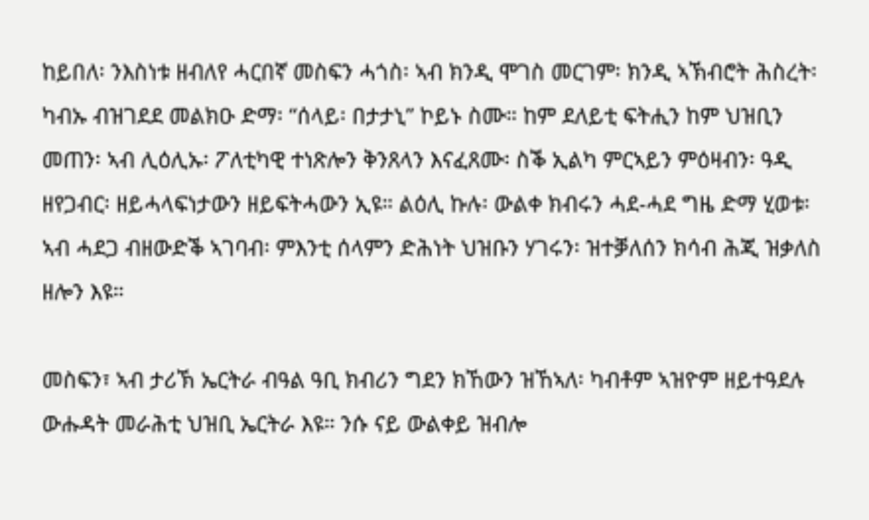ከይበለ፡ ንእስነቱ ዘብለየ ሓርበኛ መስፍን ሓጎስ፡ ኣብ ክንዲ ሞገስ መርገም፡ ክንዲ ኣኽብሮት ሕስረት፡ ካብኡ ብዝገደደ መልክዑ ድማ፡ “ሰላይ፡ በታታኒ” ኮይኑ ስሙ። ከም ደለይቲ ፍትሒን ከም ህዝቢን መጠን፡ ኣብ ሊዕሊኡ፡ ፖለቲካዊ ተነጽሎን ቅንጸላን እናፈጸሙ፡ ስቕ ኢልካ ምርኣይን ምዕዛብን፡ ዓዲ ዘየጋብር፡ ዘይሓላፍነታውን ዘይፍትሓውን ኢዩ። ልዕሊ ኩሉ፡ ውልቀ ክብሩን ሓደ-ሓደ ግዜ ድማ ሂወቱ፡ ኣብ ሓደጋ ብዘውድቕ ኣገባብ፡ ምእንቲ ሰላምን ድሕነት ህዝቡን ሃገሩን፡ ዝተቓለሰን ክሳብ ሕጂ ዝቃለስ ዘሎን እዩ።

መስፍን፣ ኣብ ታሪኽ ኤርትራ ብዓል ዓቢ ክብሪን ግደን ክኸውን ዝኸኣለ፡ ካብቶም ኣዝዮም ዘይተዓደሉ ውሑዳት መራሕቲ ህዝቢ ኤርትራ እዩ። ንሱ ናይ ውልቀይ ዝብሎ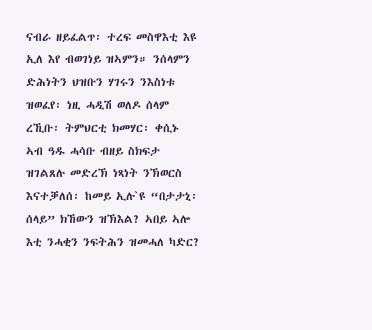ናብራ ዘይፈልጥ፡ ተረፍ መስዋእቲ እዩ ኢለ እየ ብወገነይ ዝኣምን። ንሰላምን ድሕነትን ህዝቡን ሃገሩን ንእስነቱ ዝወፈየ፡ ነዚ ሓዲሽ ወለዶ ሰላም ረኺቡ፡ ትምህርቲ ክመሃር፡ ቀሲኑ ኣብ ዓዱ ሓሳቡ ብዘይ ስክፍታ ዝገልጸሉ መድረኽ ነጻነት ንኽወርስ እናተቓለሰ፡ ከመይ ኢሉ`ዩ “በታታኒ፡ ሰላይ” ክኸውን ዝኽእል? ኣበይ ኣሎ እቲ ንሓቂን ንፍትሕን ዝመሓለ ካድር?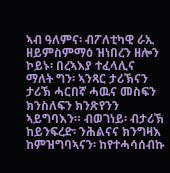ኣብ ዓለምና፡ ብፖለቲካዊ ራኢ ዘይምስምማዕ ዝነበረን ዘሎን ኮይኑ፡ በረኣእያ ተፈላሊና ማለት ግን፡ ኣንጻር ታሪኽናን ታሪኽ ሓርበኛ ሓዉና መስፍን ክንስለፍን ክንጽየንን ኣይግባእን። ብወገነይ፡ ብታሪኽ ከይንፍረድ፡ ንሕልናና ክንግዛእ ከምዝግባኣናን፡ ከየተሓሳሰብኩ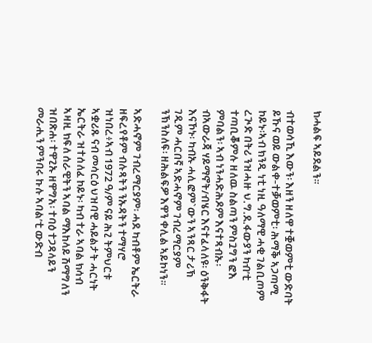ክሓልፍ ኣይደልን።

ብተወሳኺ እውን፡ እዘን ዘለዋ ተቛወምቲ ውድባት ይኹና ወይ ውልቀ-ተቓወምቲ፡ ሕማቕ ኣጋጣሚ ኮይኑ፡ኣብ ክንዲ ነቲ ነዚ ዓለማዊ ሓቂ ገልቢጦም ረጒድ በትሪ ንዝሓዙ ህ.ግ.ደ.ፋውያን ካብ’ቲ ተጣቢቖምሉ ዘለዉ ስልጣን ምስጓግን ፎእ ምባልን፡ ኣብ ነንሓድሕዶም እናተጻብኡ፡ ብኣውራጃ ሃይማኖት/ብሄር እናተፈላለዩ፡ ዕንቅፋት እናኾኑ፡ ካብኡ ሓሊፎም`ውን ኣንጻር ታሪኽ ገዲም ሓርበኛ ኣድሓኖም ገብረማርያም ንኽንስለፍ፡ ዘሕልፍዎ እዋን ቀሊል ኣይኮነን።

ኣድሓኖም ገብረማርያም፡ ሓደ ካብቶም ኤርትራ ዘፍረየቶም ብሉጻትን ንኡዳትን ተማሃሮ ዝነበረ፥ኣብ 1972 ዓ/ም ናይ ሕጊ ትምህርቱ ኣቋሪጹ ናብ መሳርዕ ህዝባዊ ሓይልታት ሓርነት ኤርትራ ዝተሰለፈ ኮይኑ፡ ካብ ተራ ኣባል ክሳብ ኣዛዚ ክፍለ ሰራዊትን ኣባል ማእከላይ ሽማግለን ዝበጽሐ፡ ተዋጊኡ ዘዋግአ፡ ተባዕ ተጋዳላይን መራሒን ምንባሩ ኩሉ ኣባል’ቲ ውድብ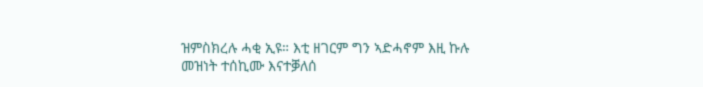ዝምስክረሉ ሓቂ ኢዩ። እቲ ዘገርም ግን ኣድሓኖም እዚ ኩሉ መዝነት ተሰኪሙ እናተቓለሰ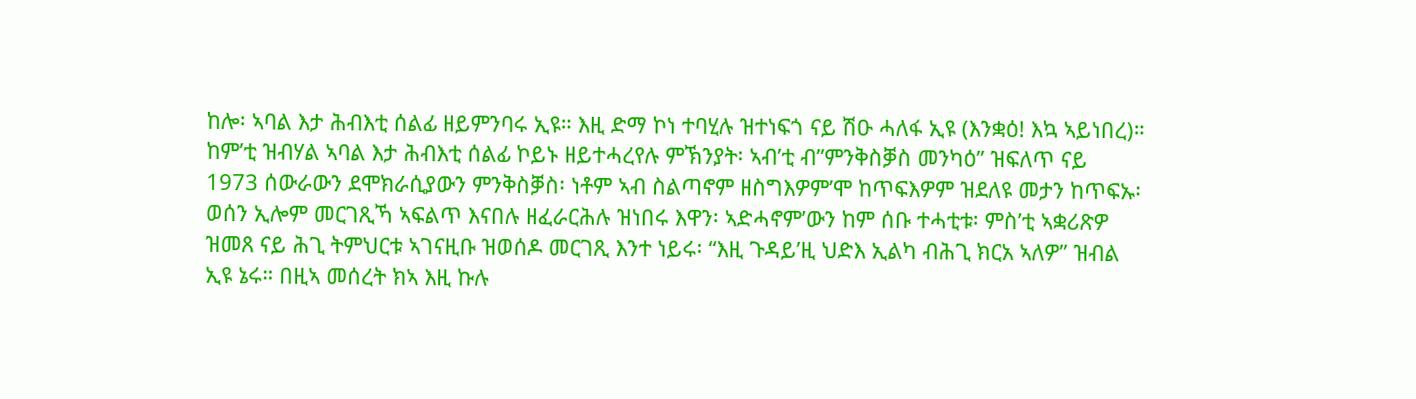ከሎ፡ ኣባል እታ ሕብእቲ ሰልፊ ዘይምንባሩ ኢዩ። እዚ ድማ ኮነ ተባሂሉ ዝተነፍጎ ናይ ሽዑ ሓለፋ ኢዩ (እንቋዕ! እኳ ኣይነበረ)። ከም’ቲ ዝብሃል ኣባል እታ ሕብእቲ ሰልፊ ኮይኑ ዘይተሓረየሉ ምኽንያት፡ ኣብ’ቲ ብ”ምንቅስቓስ መንካዕ” ዝፍለጥ ናይ 1973 ሰውራውን ደሞክራሲያውን ምንቅስቓስ፡ ነቶም ኣብ ስልጣኖም ዘስግእዎም’ሞ ከጥፍእዎም ዝደለዩ መታን ከጥፍኡ፡ ወሰን ኢሎም መርገጺኻ ኣፍልጥ እናበሉ ዘፈራርሕሉ ዝነበሩ እዋን፡ ኣድሓኖም’ውን ከም ሰቡ ተሓቲቱ፡ ምስ’ቲ ኣቋሪጽዎ ዝመጸ ናይ ሕጊ ትምህርቱ ኣገናዚቡ ዝወሰዶ መርገጺ እንተ ነይሩ፡ “እዚ ጉዳይ’ዚ ህድእ ኢልካ ብሕጊ ክርአ ኣለዎ” ዝብል ኢዩ ኔሩ። በዚኣ መሰረት ክኣ እዚ ኩሉ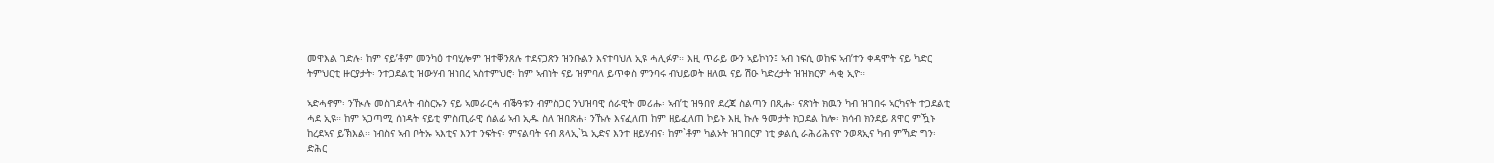መዋእል ገድሉ፡ ከም ናይ’ቶም መንካዕ ተባሂሎም ዝተቐንጸሉ ተደናጋጽን ዝንቡልን እናተባህለ ኢዩ ሓሊፉዎ። እዚ ጥራይ ውን ኣይኮነን፤ ኣብ ነፍሲ ወከፍ ኣብ’ተን ቀዳሞት ናይ ካድር ትምህርቲ ዙርያታት፡ ንተጋደልቲ ዝውሃብ ዝነበረ ኣስተምህሮ፡ ከም ኣብነት ናይ ዝምባለ ይጥቀስ ምንባሩ ብህይወት ዘለዉ ናይ ሽዑ ካድረታት ዝዝክርዎ ሓቂ ኢዮ።

ኣድሓኖም፡ ንዂሉ መስገደላት ብስርኡን ናይ ኣመራርሓ ብቕዓቱን ብምስጋር ንህዝባዊ ሰራዊት መሪሑ፡ ኣብ’ቲ ዝዓበየ ደረጃ ስልጣን በጺሑ፡ ናጽነት ክዉን ካብ ዝገበሩ ኣርካናት ተጋደልቲ ሓደ ኢዩ። ከም ኣጋጣሚ ሰነዳት ናይቲ ምስጢራዊ ሰልፊ ኣብ ኢዱ ስለ ዝበጽሐ፡ ንኹሉ እናፈለጠ ከም ዘይፈለጠ ኮይኑ እዚ ኩሉ ዓመታት ክጋደል ከሎ፡ ክሳብ ክንደይ ጸዋር ምዃኑ ከረደኣና ይኽእል። ነብስና ኣብ ቦትኡ ኣእቲና እንተ ንፍትና፡ ምናልባት ናብ ጸላኢ`ኳ ኢድና እንተ ዘይሃብና፡ ከም`ቶም ካልኦት ዝገበርዎ ነቲ ቃልሲ ራሕሪሕናዮ ንወጻኢና ካብ ምኻድ ግን፡ ድሕር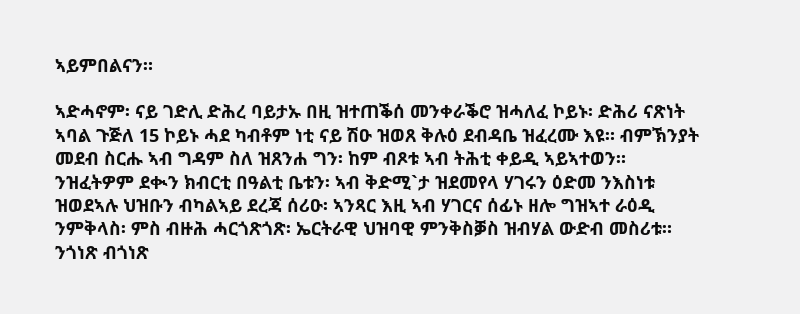ኣይምበልናን።

ኣድሓኖም፡ ናይ ገድሊ ድሕረ ባይታኡ በዚ ዝተጠቕሰ መንቀራቕሮ ዝሓለፈ ኮይኑ፡ ድሕሪ ናጽነት ኣባል ጉጅለ 15 ኮይኑ ሓደ ካብቶም ነቲ ናይ ሽዑ ዝወጸ ቅሉዕ ደብዳቤ ዝፈረሙ እዩ። ብምኽንያት መደብ ስርሑ ኣብ ግዳም ስለ ዝጸንሐ ግን፡ ከም ብጾቱ ኣብ ትሕቲ ቀይዲ ኣይኣተወን። ንዝፈትዎም ደቊን ክብርቲ በዓልቲ ቤቱን፡ ኣብ ቅድሚ`ታ ዝደመየላ ሃገሩን ዕድመ ንእስነቱ ዝወደኣሉ ህዝቡን ብካልኣይ ደረጃ ሰሪዑ፡ ኣንጻር እዚ ኣብ ሃገርና ሰፊኑ ዘሎ ግዝኣተ ራዕዲ ንምቅላስ፡ ምስ ብዙሕ ሓርጎጽጎጽ፡ ኤርትራዊ ህዝባዊ ምንቅስቓስ ዝብሃል ውድብ መስሪቱ። ንጎነጽ ብጎነጽ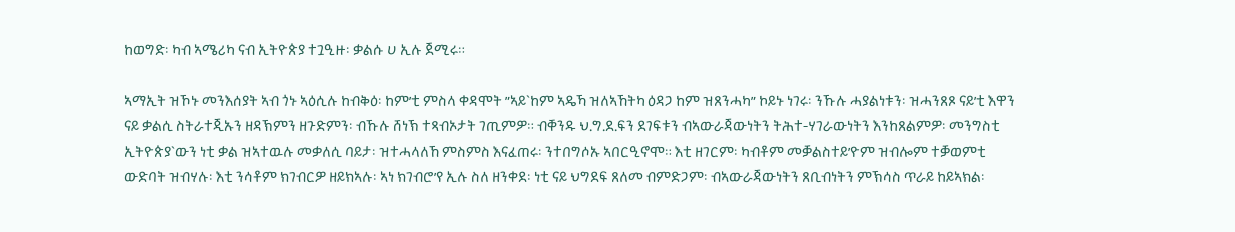ከወግድ፡ ካብ ኣሜሪካ ናብ ኢትዮጵያ ተጓዒዙ፡ ቃልሱ ሀ ኢሉ ጀሚሩ።

ኣማኢት ዝኾኑ መንእሰያት ኣብ ጎኑ ኣዕሲሉ ከብቅዕ፡ ከም’ቲ ምስላ ቀዳሞት ”ኣይ`ከም ኣዴኻ ዝለኣኸትካ ዕዳጋ ከም ዝጸንሓካ” ኮይኑ ነገሩ፡ ንኹሉ ሓያልነቱን፡ ዝሓንጸጾ ናይ’ቲ እዋን ናይ ቃልሲ ስትራተጂኡን ዘዳኽምን ዘጉድምን፡ ብኹሉ ሸነኽ ተጻብኦታት ገጢምዎ። ብቐንዱ ህ.ግ.ደ.ፍን ደገፍቱን ብኣውራጃውነትን ትሕተ-ሃገራውነትን እንከጸልምዎ፡ መንግስቲ ኢትዮጵያ`ውን ነቲ ቃል ዝኣተዉሉ መቃለሲ ባይታ፡ ዝተሓላለኸ ምስምስ እናፈጠሩ፡ ንተበግሶኡ ኣበርዒኖሞ። እቲ ዘገርም፡ ካብቶም መቓልስተይ’ዮም ዝብሎም ተቓወምቲ ውድባት ዝብሃሉ፡ እቲ ንሳቶም ክገብርዎ ዘይክኣሉ፡ ኣነ ክገብሮ’የ ኢሉ ስለ ዘንቀደ፡ ነቲ ናይ ህግደፍ ጸለመ ብምድጋም፡ ብኣውራጃውነትን ጸቢብነትን ምኽሳስ ጥራይ ከይኣክል፡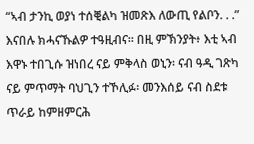“ኣብ ታንኪ ወያነ ተሰቒልካ ዝመጽእ ለውጢ የልቦን. . .” እናበሉ ክሓናኹልዎ ተዓዚብና። በዚ ምኽንያት፥ እቲ ኣብ እዋኑ ተበጊሱ ዝነበረ ናይ ምቅላስ ወኒን፡ ናብ ዓዲ ገጽካ ናይ ምጥማት ባህጊን ተኾሊፉ፡ መንእሰይ ናብ ስደቱ ጥራይ ከምዘምርሕ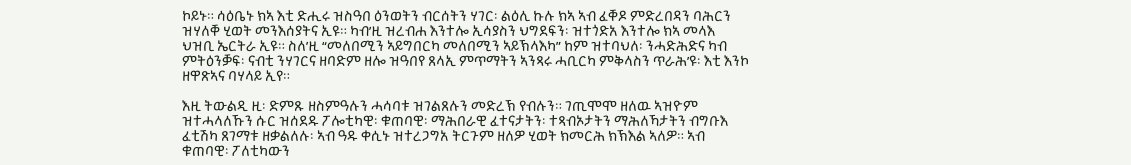ኮይኑ። ሳዕቤኑ ክኣ እቲ ድሒሩ ዝስዓበ ዕንወትን ብርሰትን ሃገር፡ ልዕሊ ኩሉ ክኣ ኣብ ፈቐዶ ምድረበዳን ባሕርን ዝሃለቐ ሂወት መንእሰያትና ኢዩ። ካብ’ዚ ዝረብሐ እንተሎ ኢሳያስን ህግደፍን፡ ዝተጎድአ እንተሎ ክኣ መላእ ህዝቢ ኤርትራ ኢዩ። ስለ’ዚ “መለበሚን ኣይግበርካ መለበሚን ኣይኽላእካ” ከም ዝተባህለ፡ ንሓድሕድና ካብ ምትዕንቓፍ፡ ናብቲ ንሃገርና ዘባድም ዘሎ ዝዓበየ ጸላኢ ምጥማትን ኣንጻሩ ሓቢርካ ምቅላስን ጥራሕ’ዩ፡ እቲ እንኮ ዘዋጽኣና ባሃላይ ኢየ።

እዚ ትውልዲ ዚ፡ ድምጹ ዘስምዓሉን ሓሳባቱ ዝገልጸሉን መድረኽ የብሉን። ገጢሞሞ ዘለዉ ኣዝዮም ዝተሓላለኹን ሱር ዝሰደዱ ፖሎቲካዊ፡ ቁጠባዊ፡ ማሕበራዊ ፈተናታትን፡ ተጻብኦታትን ማሕለኻታትን ብግቡእ ፈቲሽካ ጸገማቱ ዘቃልለሉ፡ ኣብ ዓዱ ቀሲኑ ዝተረጋግአ ትርጉም ዘለዎ ሂወት ክመርሕ ክኽእል ኣለዎ። ኣብ ቁጠባዊ፡ ፖለቲካውን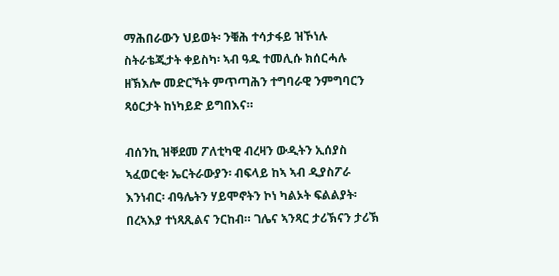ማሕበራውን ህይወት፡ ንቑሕ ተሳታፋይ ዝኾነሉ ስትራቴጂታት ቀይስካ፡ ኣብ ዓዱ ተመሊሱ ክሰርሓሉ ዘኽእሎ መድርኻት ምጥጣሕን ተግባራዊ ንምግባርን ጻዕርታት ከነካይድ ይግበእና።

ብሰንኪ ዝቐደመ ፖለቲካዊ ብረዛን ውዲትን ኢሰያስ ኣፈወርቂ፡ ኤርትራውያን፡ ብፍላይ ከኣ ኣብ ዲያስፖራ እንነብር፡ ብዓሌትን ሃይሞኖትን ኮነ ካልኦት ፍልልያት፡ በረኣእያ ተነጻጺልና ንርከብ። ገሌና ኣንጻር ታሪኽናን ታሪኽ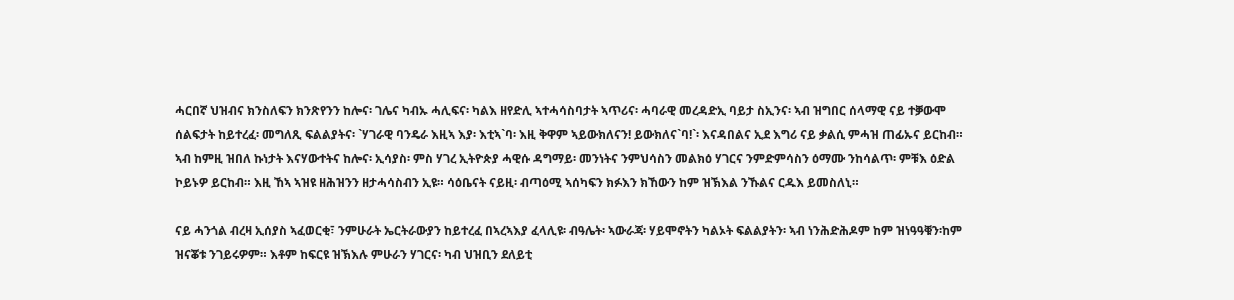ሓርበኛ ህዝብና ክንስለፍን ክንጽየንን ከሎና፡ ገሌና ካብኡ ሓሊፍና፡ ካልእ ዘየድሊ ኣተሓሳስባታት ኣጥሪና፡ ሓባራዊ መረዳድኢ ባይታ ስኢንና፡ ኣብ ዝግበር ሰላማዊ ናይ ተቓውሞ ሰልፍታት ከይተረፈ፡ መግለጺ ፍልልያትና፡ `ሃገራዊ ባንዴራ እዚኣ እያ፡ እቲኣ`ባ፡ እዚ ቅዋም ኣይውክለናን! ይውክለና`ባ!`፡ እናዳበልና ኢደ እግሪ ናይ ቃልሲ ምሓዝ ጠፊኡና ይርከብ። ኣብ ከምዚ ዝበለ ኩነታት እናሃውተትና ከሎና፡ ኢሳያስ፡ ምስ ሃገረ ኢትዮጵያ ሓዊሱ ዳግማይ፡ መንነትና ንምህሳስን መልክዕ ሃገርና ንምድምሳስን ዕማሙ ንከሳልጥ፡ ምቹእ ዕድል ኮይኑዎ ይርከብ። እዚ ኸኣ ኣዝዩ ዘሕዝንን ዘታሓሳስብን ኢዩ። ሳዕቤናት ናይዚ፡ ብጣዕሚ ኣሰካፍን ክፉእን ክኸውን ከም ዝኽእል ንኹልና ርዱእ ይመስለኒ።

ናይ ሓንጎል ብረዛ ኢሰያስ ኣፈወርቂ፣ ንምሁራት ኤርትራውያን ከይተረፈ በኣረኣእያ ፈላሊዩ፡ ብዓሌት፡ ኣውራጃ፡ ሃይሞኖትን ካልኦት ፍልልያትን፡ ኣብ ነንሕድሕዶም ከም ዝነዓዓቑን፡ከም ዝናቖቱ ንገይሩዎም። እቶም ከፍርዩ ዝኽእሉ ምሁራን ሃገርና፡ ካብ ህዝቢን ደለይቲ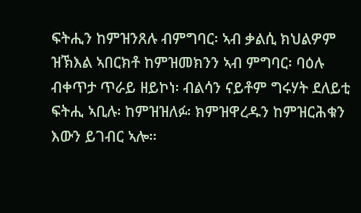ፍትሒን ከምዝንጸሉ ብምግባር፡ ኣብ ቃልሲ ክህልዎም ዝኽእል ኣበርክቶ ከምዝመክንን ኣብ ምግባር፡ ባዕሉ ብቀጥታ ጥራይ ዘይኮነ፡ ብልሳን ናይቶም ግሩሃት ደለይቲ ፍትሒ ኣቢሉ፡ ከምዝዝለፉ፡ ክምዝዋረዱን ከምዝርሕቁን እውን ይገብር ኣሎ።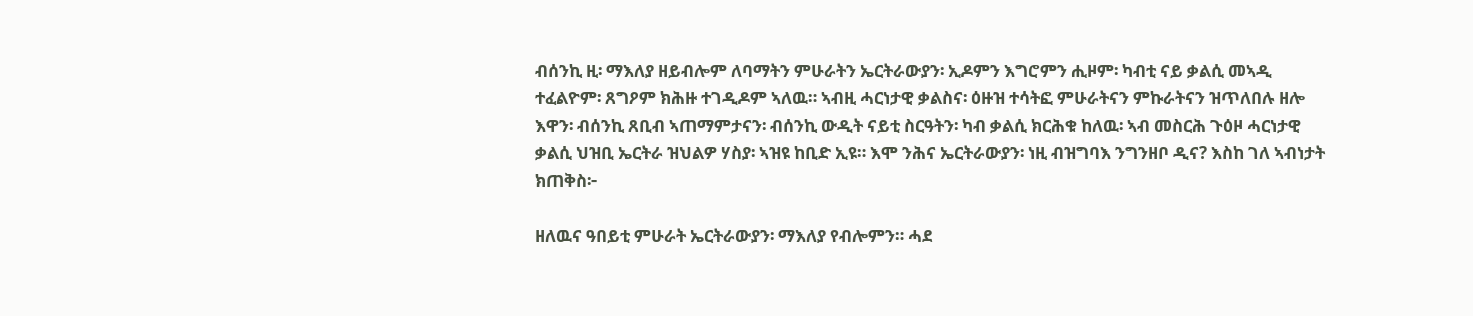ብሰንኪ ዚ፡ ማእለያ ዘይብሎም ለባማትን ምሁራትን ኤርትራውያን፡ ኢዶምን እግሮምን ሒዞም፡ ካብቲ ናይ ቃልሲ መኣዲ ተፈልዮም፡ ጸግዖም ክሕዙ ተገዲዶም ኣለዉ። ኣብዚ ሓርነታዊ ቃልስና፡ ዕዙዝ ተሳትፎ ምሁራትናን ምኩራትናን ዝጥለበሉ ዘሎ እዋን፡ ብሰንኪ ጸቢብ ኣጠማምታናን፡ ብሰንኪ ውዲት ናይቲ ስርዓትን፡ ካብ ቃልሲ ክርሕቁ ከለዉ፡ ኣብ መስርሕ ጉዕዞ ሓርነታዊ ቃልሲ ህዝቢ ኤርትራ ዝህልዎ ሃስያ፡ ኣዝዩ ከቢድ ኢዩ። እሞ ንሕና ኤርትራውያን፡ ነዚ ብዝግባእ ንግንዘቦ ዲና? እስከ ገለ ኣብነታት ክጠቅስ፦

ዘለዉና ዓበይቲ ምሁራት ኤርትራውያን፡ ማእለያ የብሎምን። ሓደ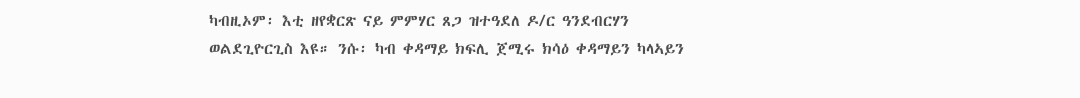ካብዚኦም፡ እቲ ዘየቋርጽ ናይ ምምሃር ጸጋ ዝተዓደለ ዶ/ር ዓንደብርሃን ወልደጊዮርጊስ እዩ። ንሱ፡ ካብ ቀዳማይ ክፍሊ ጀሚሩ ክሳዕ ቀዳማይን ካላኣይን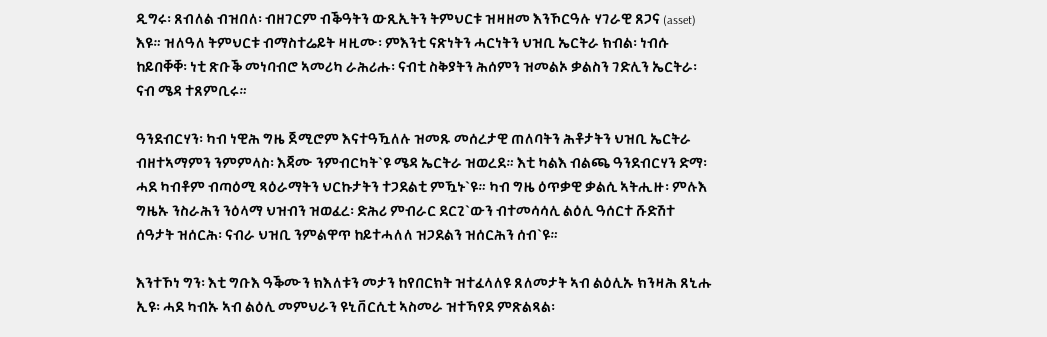ዲግሩ፡ ጸብለል ብዝበለ፡ ብዘገርም ብቕዓትን ውጺኢትን ትምህርቱ ዝዛዘመ እንኾርዓሉ ሃገራዊ ጸጋና (asset) እዩ። ዝለዓለ ትምህርቱ ብማስተሬይት ዛዚሙ፡ ምእንቲ ናጽነትን ሓርነትን ህዝቢ ኤርትራ ክብል፡ ነብሱ ከይበቐቐ፡ ነቲ ጽቡቕ መነባብሮ ኣመሪካ ራሕሪሑ፡ ናብቲ ስቅያትን ሕሰምን ዝመልኦ ቃልስን ገድሊን ኤርትራ፡ ናብ ሜዳ ተጸምቢሩ።

ዓንደብርሃን፡ ካብ ነዊሕ ግዜ ጀሚሮም እናተዓዃለሉ ዝመጹ መሰረታዊ ጠለባትን ሕቶታትን ህዝቢ ኤርትራ ብዘተኣማምን ንምምላስ፡ እጃሙ ንምብርካት`ዩ ሜዳ ኤርትራ ዝወረደ። እቲ ካልእ ብልጫ ዓንደብርሃን ድማ፡ ሓደ ካብቶም ብጣዕሚ ጻዕራማትን ህርኩታትን ተጋደልቲ ምዃኑ`ዩ። ካብ ግዜ ዕጥቃዊ ቃልሲ ኣትሒዙ፡ ምሉእ ግዜኡ ንስራሕን ንዕላማ ህዝብን ዝወፈረ፡ ድሕሪ ምብራር ደርጊ`ውን ብተመሳሳሊ ልዕሊ ዓሰርተ ሹድሽተ ሰዓታት ዝሰርሕ፡ ናብራ ህዝቢ ንምልዋጥ ከይተሓለለ ዝጋደልን ዝሰርሕን ሰብ`ዩ።

እንተኾነ ግን፡ እቲ ግቡእ ዓቕሙን ክእለቱን መታን ከየበርክት ዝተፈላለዩ ጸለመታት ኣብ ልዕሊኡ ክንዛሕ ጸኒሑ ኢዩ፡ ሓደ ካብኡ ኣብ ልዕሊ መምህራን ዩኒቨርሲቲ ኣስመራ ዝተኻየደ ምጽልጻል፡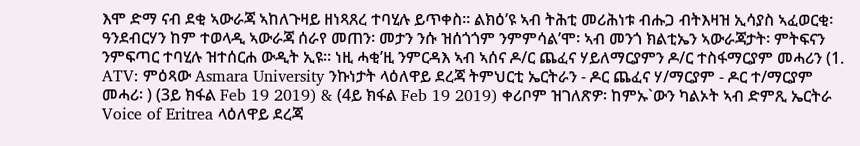እሞ ድማ ናብ ደቂ ኣውራጃ ኣከለጉዛይ ዘነጻጸረ ተባሂሉ ይጥቀስ። ልክዕ’ዩ ኣብ ትሕቲ መሪሕነቱ ብሑጋ ብትእዛዝ ኢሳያስ ኣፈወርቂ፡ ዓንደብርሃን ከም ተወላዲ ኣውራጃ ሰራየ መጠን፡ መታን ንሱ ዝሰጎጎም ንምምሳል’ሞ፡ ኣብ መንጎ ክልቲኤን ኣውራጃታት፡ ምትፍናን ንምፍጣር ተባሂሉ ዝተሰርሐ ውዲት ኢዩ። ነዚ ሓቂ’ዚ ንምርዳእ ኣብ ኣሰና ዶ/ር ጨፈና ሃይለማርያምን ዶ/ር ተስፋማርያም መሓሪን (1. ATV: ምዕጻው Asmara University ንኩነታት ላዕለዋይ ደረጃ ትምህርቲ ኤርትራን - ዶር ጨፈና ሃ/ማርያም - ዶር ተ/ማርያም መሓሪ፡ ) (3ይ ክፋል Feb 19 2019) & (4ይ ክፋል Feb 19 2019) ቀሪቦም ዝገለጽዎ፡ ከምኡ`ውን ካልኦት ኣብ ድምጺ ኤርትራ Voice of Eritrea ላዕለዋይ ደረጃ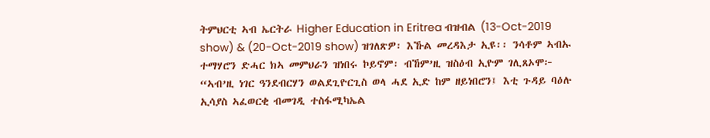ትምህርቲ ኣብ ኤርትራ Higher Education in Eritrea ብዝብል (13-Oct-2019 show) & (20-Oct-2019 show) ዝገለጽዎ፡ እኹል መረዳእታ ኢዩ፡፡ ንሳቶም ኣብኡ ተማሃሮን ድሓር ክኣ መምህራን ዝነበሩ ኮይኖም፡ ብኸም’ዚ ዝስዕብ ኢዮም ገሊጸኦሞ፦ “ኣብ’ዚ ነገር ዓንደብርሃን ወልደጊዮርጊስ ወላ ሓደ ኢድ ከም ዘይነበሮን፤ እቲ ጉዳይ ባዕሉ ኢሳያስ ኣፈወርቂ ብመገዲ ተስፋሚካኤል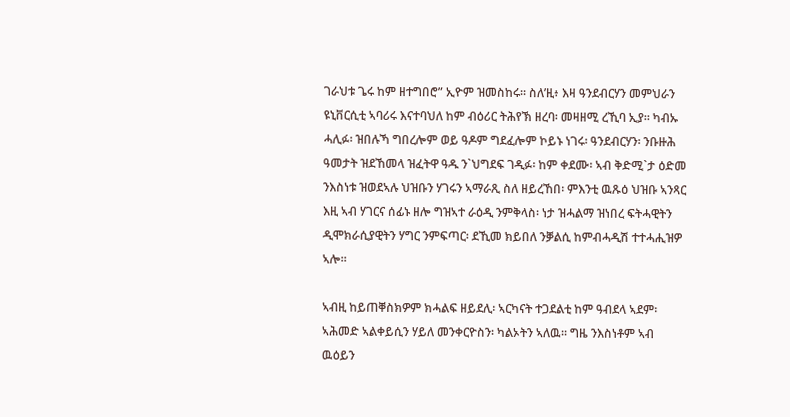ገራህቱ ጌሩ ከም ዘተግበሮ” ኢዮም ዝመስከሩ። ስለ’ዚ፥ እዛ ዓንደብርሃን መምህራን ዩኒቨርሲቲ ኣባሪሩ እናተባህለ ከም ብዕሪር ትሕየኽ ዘረባ፡ መዛዘሚ ረኺባ ኢያ። ካብኡ ሓሊፉ፡ ዝበሉኻ ግበረሎም ወይ ዓዶም ግደፈሎም ኮይኑ ነገሩ፡ ዓንደብርሃን፡ ንቡዙሕ ዓመታት ዝደኸመላ ዝፈትዋ ዓዱ ን`ህግደፍ ገዲፉ፡ ከም ቀደሙ፡ ኣብ ቅድሚ`ታ ዕድመ ንእስነቱ ዝወደኣሉ ህዝቡን ሃገሩን ኣማራጺ ስለ ዘይረኸበ፡ ምእንቲ ዉጹዕ ህዝቡ ኣንጻር እዚ ኣብ ሃገርና ሰፊኑ ዘሎ ግዝኣተ ራዕዲ ንምቅላስ፡ ነታ ዝሓልማ ዝነበረ ፍትሓዊትን ዲሞክራሲያዊትን ሃግር ንምፍጣር፡ ደኺመ ክይበለ ንቓልሲ ከምብሓዲሽ ተተሓሒዝዎ ኣሎ።

ኣብዚ ከይጠቐስክዎም ክሓልፍ ዘይደሊ፡ ኣርካናት ተጋደልቲ ከም ዓብደላ ኣደም፡ ኣሕመድ ኣልቀይሲን ሃይለ መንቀርዮስን፡ ካልኦትን ኣለዉ። ግዜ ንእስነቶም ኣብ ዉዕይን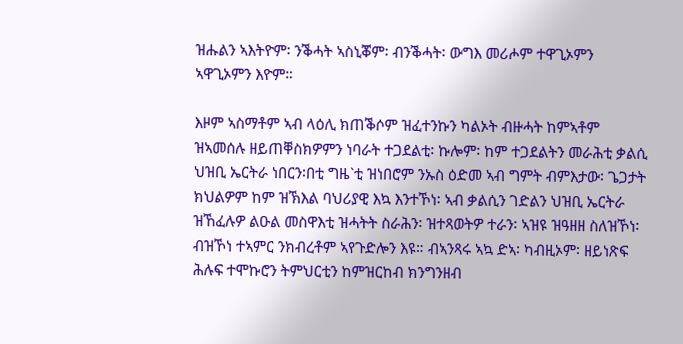ዝሑልን ኣእትዮም፡ ንቕሓት ኣስኒቖም፡ ብንቕሓት፡ ውግእ መሪሖም ተዋጊኦምን ኣዋጊኦምን እዮም።

እዞም ኣስማቶም ኣብ ላዕሊ ክጠቕሶም ዝፈተንኩን ካልኦት ብዙሓት ከምኣቶም ዝኣመሰሉ ዘይጠቐስክዎምን ነባራት ተጋደልቲ፡ ኩሎም፡ ከም ተጋደልትን መራሕቲ ቃልሲ ህዝቢ ኤርትራ ነበርን፡በቲ ግዜ`ቲ ዝነበሮም ንኡስ ዕድመ ኣብ ግምት ብምእታው፡ ጌጋታት ክህልዎም ከም ዝኽእል ባህሪያዊ እኳ እንተኾነ፡ ኣብ ቃልሲን ገድልን ህዝቢ ኤርትራ ዝኸፈሉዎ ልዑል መስዋእቲ ዝሓትት ስራሕን፡ ዝተጻወትዎ ተራን፡ ኣዝዩ ዝዓዘዘ ስለዝኾነ፡ ብዝኾነ ተኣምር ንክብረቶም ኣየጉድሎን እዩ። ብኣንጻሩ ኣኳ ድኣ፡ ካብዚኦም፡ ዘይነጽፍ ሕሉፍ ተሞኩሮን ትምህርቲን ከምዝርከብ ክንግንዘብ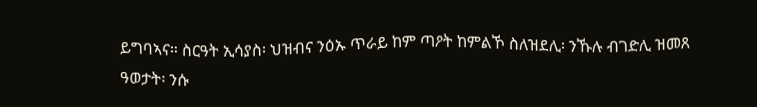ይግባኣና። ስርዓት ኢሳያስ፡ ህዝብና ንዕኡ ጥራይ ከም ጣዖት ከምልኾ ስለዝደሊ፡ ንኹሉ ብገድሊ ዝመጸ ዓወታት፡ ንሱ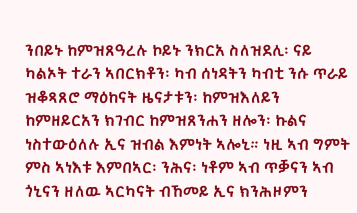ንበይኑ ከምዝጸዓረሉ ኮይኑ ንክርአ ስለዝደሊ፡ ናይ ካልኦት ተራን ኣበርክቶን፡ ካብ ሰነዳትን ካብቲ ንሱ ጥራይ ዝቆጻጸሮ ማዕከናት ዜናታቱን፡ ከምዝእለይን ከምዘይርአን ክገብር ከምዝጸንሐን ዘሎን፡ ኩልና ነስተውዕለሉ ኢና ዝብል እምነት ኣሎኒ። ነዚ ኣብ ግምት ምስ ኣነእቱ እምበኣር፡ ንሕና፡ ነቶም ኣብ ጥቓናን ኣብ ጎኒናን ዘለዉ ኣርካናት ብኸመይ ኢና ክንሕዞምን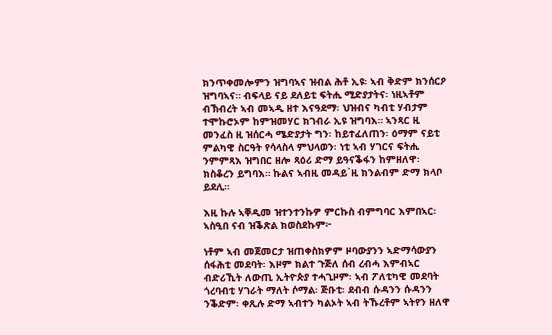ክንጥቀመሎምን ዝግባኣና ዝብል ሕቶ ኢዩ፡ ኣብ ቅድም ክንሰርዖ ዝግባኣና። ብፍላይ ናይ ደለይቲ ፍትሒ ሚድያታትና፡ ነዚኣቶም ብኽብረት ኣብ መኣዲ ዘተ እናዓደማ፡ ህዝብና ካብቲ ሃብታም ተሞኩሮኦም ከምዝመሃር ክገብራ ኢዩ ዝግባእ። ኣንጻር ዚ መንፈስ ዚ ዝሰርሓ ሜድያታት ግን፡ ከይተፈለጠን፡ ዕማም ናይቲ ምልካዊ ስርዓት የሳላስላ ምህላወን፡ ነቲ ኣብ ሃገርና ፍትሒ ንምምጻእ ዝግበር ዘሎ ጻዕሪ ድማ ይዓናቕፋን ከምዘለዋ፡ ክስቆረን ይግባእ። ኩልና ኣብዚ መዳይ`ዚ ክንልብም ድማ ክላቦ ይደሊ።

እዚ ኩሉ ኣቐዲመ ዝተንተንኩዎ ምርኩስ ብምግባር እምበኣር፡ ኣስዒበ ናብ ዝቕጽል ክወስደኩም፦

ነቶም ኣብ መጀመርታ ዝጠቀስክዎም ዞባውያንን ኣድማሳውያን ሰፋሕቲ መደባት፡ እዞም ክልተ ጉጅለ ሰብ ረብሓ እምብኣር ብድሪኺት ለውጢ ኢትዮጵያ ተሓጊዞም፡ ኣብ ፖለቲካዊ መደባት ጎረባብቲ ሃገራት ማለት ሶማል፡ ጅቡቲ፡ ደብብ ሱዳንን ሱዳንን ንቕድም፡ ቀጺሉ ድማ ኣብተን ካልኦት ኣብ ትኹረቶም ኣትየን ዘለዋ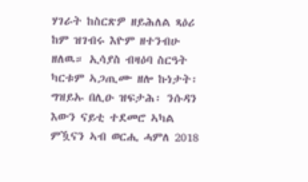ሃገራት ከስርጽዎ ዘይሕለል ጻዕሪ ከም ዝገብሩ እዮም ዘተንብሁ ዘለዉ። ኢሳያስ ብዛዕባ ስርዓት ካርቱም ኣጋጢሙ ዘሎ ኩነታት፡ ግዝይኡ በሊዑ ዝፍታሕ፡ ንሱዳን እውን ናይቲ ተደመሮ ኣካል ምዃናን ኣብ ወርሒ ሓምለ 2018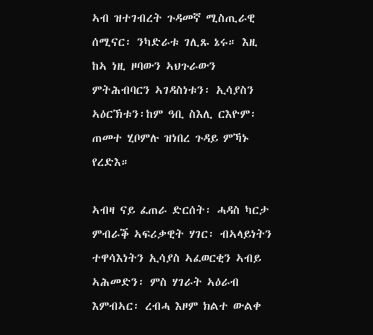ኣብ ዝተገብረት ጉዳመኛ ሚስጢራዊ ሰሚናር፡ ንካድራቱ ገሊጹ ኔሩ። እዚ ከኣ ነዚ ዞባውን ኣህጉራውን ምትሕብባርን ኣገዳስነቱን፡ ኢሳያስን ኣዕርኽቱን፡ከም ዓቢ ስእሊ ርእዮም፡ ጠመተ ሂቦምሉ ዝነበረ ጉዳይ ምኻኑ የረድእ።

ኣብዛ ናይ ፈጠራ ድርሰት፡ ሓዳስ ካርታ ምብራቕ ኣፍሪቃዊት ሃገር፡ ብኣላይነትን ተዋሳእነትን ኢሳያስ ኣፈወርቂን ኣብይ ኣሕመድን፡ ምስ ሃገራት ኣዕራብ እምብኣር፡ ረብሓ እዞም ክልተ ውልቀ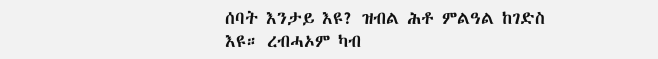ሰባት እንታይ እዩ? ዝብል ሕቶ ምልዓል ከገድስ እዩ። ረብሓኦም ካብ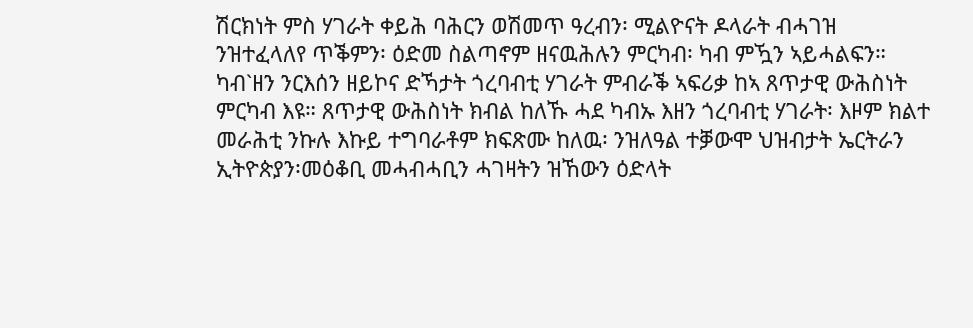ሽርክነት ምስ ሃገራት ቀይሕ ባሕርን ወሽመጥ ዓረብን፡ ሚልዮናት ዶላራት ብሓገዝ ንዝተፈላለየ ጥቕምን፡ ዕድመ ስልጣኖም ዘናዉሕሉን ምርካብ፡ ካብ ምዃን ኣይሓልፍን። ካብ`ዘን ንርእሰን ዘይኮና ድኻታት ጎረባብቲ ሃገራት ምብራቕ ኣፍሪቃ ከኣ ጸጥታዊ ውሕስነት ምርካብ እዩ። ጸጥታዊ ውሕስነት ክብል ከለኹ ሓደ ካብኡ እዘን ጎረባብቲ ሃገራት፡ እዞም ክልተ መራሕቲ ንኩሉ እኩይ ተግባራቶም ክፍጽሙ ከለዉ፡ ንዝለዓል ተቓውሞ ህዝብታት ኤርትራን ኢትዮጵያን፡መዕቆቢ መሓብሓቢን ሓገዛትን ዝኸውን ዕድላት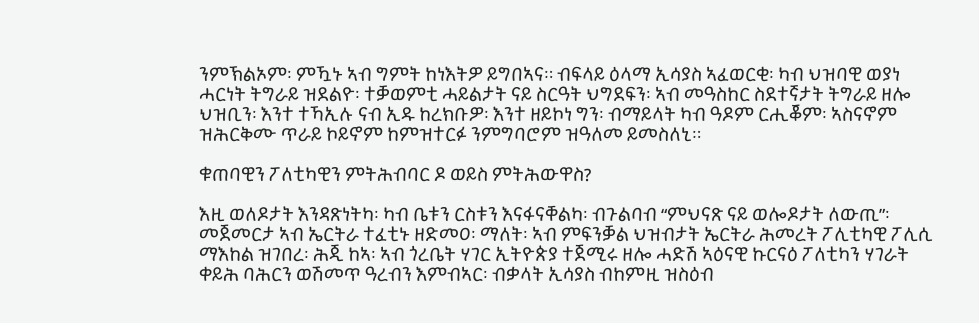ንምኽልኦም፡ ምዃኑ ኣብ ግምት ከነእትዎ ይግበኣና። ብፍላይ ዕላማ ኢሳያስ ኣፈወርቂ፡ ካብ ህዝባዊ ወያነ ሓርነት ትግራይ ዝደልዮ፡ ተቓወምቲ ሓይልታት ናይ ስርዓት ህግደፍን፡ ኣብ መዓስከር ስደተኛታት ትግራይ ዘሎ ህዝቢን፡ እንተ ተኻኢሉ ናብ ኢዱ ከረክቡዎ፡ እንተ ዘይኮነ ግን፡ ብማይላት ካብ ዓዶም ርሒቖም፡ ኣስናኖም ዝሕርቅሙ ጥራይ ኮይኖም ከምዝተርፉ ንምግባሮም ዝዓለመ ይመስለኒ።

ቁጠባዊን ፖለቲካዊን ምትሕብባር ዶ ወይስ ምትሕውዋስ?

እዚ ወለዶታት እንዳጽነትካ፡ ካብ ቤቱን ርስቱን እናፋናቐልካ፡ ብጉልባብ “ምህናጽ ናይ ወሎዶታት ለውጢ”፡ መጀመርታ ኣብ ኤርትራ ተፈቲኑ ዘድመዐ፡ ማለት፡ ኣብ ምፍንቓል ህዝብታት ኤርትራ ሕመረት ፖሊቲካዊ ፖሊሲ ማእከል ዝገበረ፡ ሕጂ ከኣ፡ ኣብ ጎረቤት ሃገር ኢትዮጵያ ተጀሚሩ ዘሎ ሓድሽ ኣዕናዊ ኩርናዕ ፖለቲካን ሃገራት ቀይሕ ባሕርን ወሽመጥ ዓረብን እምብኣር፡ ብቃላት ኢሳያስ ብከምዚ ዝስዕብ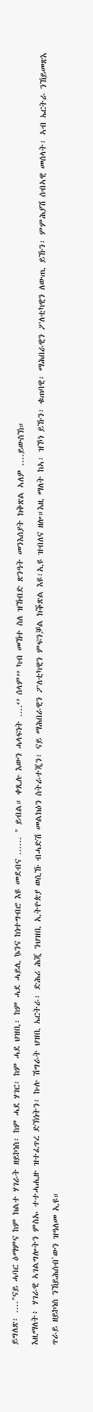ይግለጽ፡ ...."ናይ ሓባር ዕማምና ከም ክልተ ሃገራት ዘይኮነስ፡ ከም ሓደ ሃገር፡ ከም ሓደ ህዝቢ፡ ከም ሓደ ሓይሊ ኴንና ከነተግብሮ እዩ መደብና ...... " ይብል። ቀጺሉ እውን ሓላፍነት ....‘’ ሰላም’’ ካብ መኸተ ስለ ዝኸብድ ጽንዓት መንእሰያት ክቅጽል ኣለዎ ....ይውስኽ።
እዚማለት፥ ሃገራዊ ኣገልግሎትን ምስኡ ተተሓሒዙ ዝተፈጥረ ድኽነትን፡ ኩሉ ሽግራት ህዝቢ ኤርትራ፡ ድሕሪ ሕጂ ንህዝቢ ኢትዮጵያ ወሲኹ ብሓድሽ መልክዕን ስትራተጂን፡ ናይ ማሕበራዊን ፖለቲካዊን ምፍንቓል ክቕጽል እዩ፡ኢዩ ዝብለና ዘሎ።እዚ ማለት ከኣ፡ ዝኾነ ይኹን፡ ቁጠባዊ፡ ማሕበራዊን ፖለቲካዊን ለውጢ ይኹን፡ ምምሕያሽ ሰብኣዊ መሰላት፡ ኣብ ኤርትራ ንኸይመጽእ ጥራይ ዘይኮነስ ንኸይሕሰብ`ውን ዝዓለመ ኢዩ።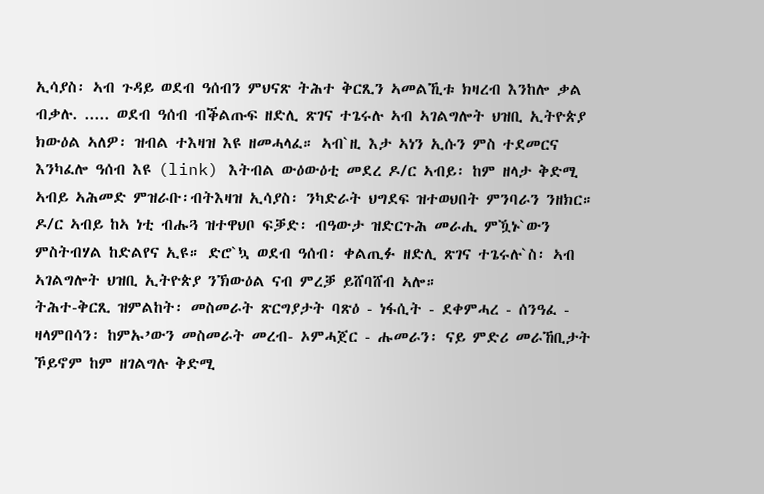ኢሳያስ፡ ኣብ ጉዳይ ወደብ ዓሰብን ምህናጽ ትሕተ ቅርጺን ኣመልኺቱ ክዛረብ እንከሎ ቃል ብቃሉ. ..... ወደብ ዓሰብ ብቕልጡፍ ዘድሊ ጽገና ተጌሩሉ ኣብ ኣገልግሎት ህዝቢ ኢትዮጵያ ክውዕል ኣለዎ፡ ዝብል ተእዛዝ እዩ ዘመሓላፈ። ኣብ`ዚ እታ ኣነን ኢሱን ምስ ተደመርና እንካፈሎ ዓሰብ እዩ (link) እትብል ውዕውዕቲ መደረ ዶ/ር ኣብይ፡ ከም ዘላታ ቅድሚ ኣብይ ኣሕመድ ምዝራቡ፡ብትእዛዝ ኢሳያስ፡ ንካድራት ህግደፍ ዝተወህበት ምንባራን ንዘክር። ዶ/ር ኣብይ ከኣ ነቲ ብሑጓ ዝተዋህቦ ፍቓድ፡ ብዓውታ ዝድርጉሕ መራሒ ምዃኑ`ውን ምስትብሃል ከድልየና ኢዩ። ድሮ`ኳ ወደብ ዓሰብ፡ ቀልጢፉ ዘድሊ ጽገና ተጌሩሉ`ስ፡ ኣብ ኣገልግሎት ህዝቢ ኢትዮጵያ ንኽውዕል ናብ ምረቓ ይሸባሸብ ኣሎ።
ትሕተ-ቅርጺ ዝምልከት፡ መስመራት ጽርግያታት ባጽዕ - ነፋሲት - ደቀምሓረ - ሰንዓፈ - ዛላምበሳን፡ ከምኡ’ውን መስመራት መረብ- ኦምሓጀር - ሑመራን፡ ናይ ምድሪ መራኸቢታት ኾይኖም ከም ዘገልግሉ ቅድሚ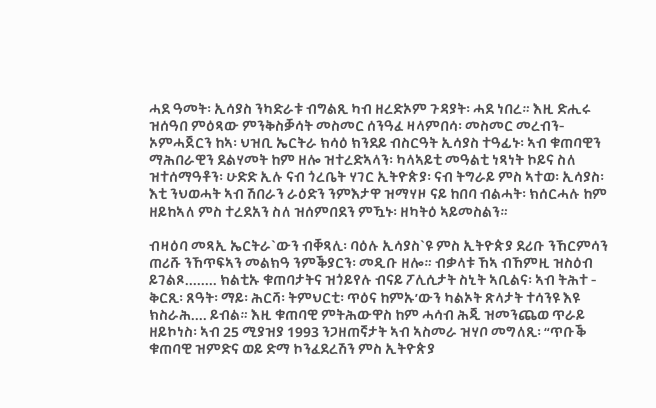ሓደ ዓመት፡ ኢሳያስ ንካድራቱ ብግልጺ ካብ ዘረድኦም ጉዳያት፡ ሓደ ነበረ። እዚ ድሒሩ ዝሰዓበ ምዕጻው ምንቅስቓሳት መስመር ሰንዓፈ ዛላምበሳ፡ መስመር መረብን-ኦምሓጀርን ከኣ፡ ህዝቢ ኤርትራ ክሳዕ ክንደይ ብስርዓት ኢሳያስ ተዓፊኑ፡ ኣብ ቁጠባዊን ማሕበራዊን ደልሃመት ከም ዘሎ ዝተረድኣላን፡ ካላኣይቲ መዓልቲ ነጻነት ኮይና ስለ ዝተሰማዓቶን፡ ሁድድ ኢሉ ናብ ጎረቤት ሃገር ኢትዮጵያ፡ ናብ ትግራይ ምስ ኣተወ፡ ኢሳያስ፡ እቲ ንህወሓት ኣብ ሽበራን ራዕድን ንምእታዋ ዝማሃዞ ናይ ከበባ ብልሓት፡ ክሰርሓሉ ከም ዘይከኣለ ምስ ተረደአን ስለ ዝሰምበደን ምዃኑ፡ ዘካትዕ ኣይመስልን።

ብዛዕባ መጻኢ ኤርትራ`ውን ብቐጻሊ፡ ባዕሉ ኢሳያስ`ዩ ምስ ኢትዮጵያ ደሪቡ ንኸርምሳን ጠሪሹ ንኸጥፍኣን መልክዓ ንምቕያርን፡ መዲቡ ዘሎ። ብቃላቱ ኸኣ ብኸምዚ ዝስዕብ ይገልጾ........ ክልቲኡ ቁጠባታትና ዝጎይየሉ ብናይ ፖሊሲታት ስኒት ኣቢልና፡ ኣብ ትሕተ - ቅርጺ፡ ጸዓት፡ ማይ፡ ሕርሻ፡ ትምህርቲ፡ ጥዕና ከምኡ’ውን ካልኦት ጽላታት ተሳንዩ እዩ ክስራሕ.... ይብል። እዚ ቁጠባዊ ምትሕውዋስ ከም ሓሳብ ሕጂ ዝመንጨወ ጥራይ ዘይኮነስ፡ ኣብ 25 ሚያዝያ 1993 ንጋዘጠኛታት ኣብ ኣስመራ ዝሃቦ መግለጺ፡ “ጥቡቕ ቁጠባዊ ዝምድና ወይ ድማ ኮንፈደረሽን ምስ ኢትዮጵያ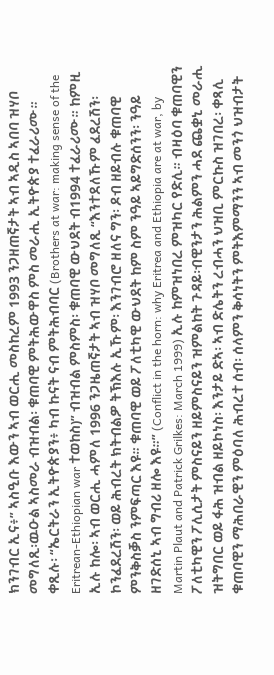ክንገብር ኢና፥” ኣስዒቡ እውን ኣብ ወርሒ መስከረም 1993 ንጋዘጠኛታት ኣብ ኣዲስ ኣበባ ዝሃቦ መግለጺ፡ዉዑል ኣስመራ ብዝብል፡ ቁጠባዊ ምትሕውዋስ ምስ መራሒ ኢትዮጵያ ተፈራሪሙ። ቀጺሉ፡ “ኤርትራን ኢትዮጵያን፥ ካብ ኩናት ናብ ምትሕብባር (Brothers at war: making sense of the Eritrean-Ethiopian war ተወከስ)” ብዝብል ምስምስ፡ ቁጠባዊ ውህደት ብ1994 ተፈራሪሙ። ከምዚ ኢሉ ከሎ፡ ኣብ ወርሒ ሓምለ 1996 ንጋዜጠኛታት ኣብ ዝሃቦ መግለጺ “እንተደለኹም ፈደረሽን፡ ኮንፈደረሽን፡ ወይ ሕብረት ክትብልዎ ትኽእሉ ኢኹም፡ እንገብሮ ዘለና ግን፡ ዶብ ዘይብሉ ቁጠባዊ ምንቅስቓስ ንምፍጣር እዩ። ቁጠባዊ ወይ ፖለቲካዊ ውህደት ከም ስም ንዓይ ኣይግድሰንን፡ ንዓይ ዘገድሰኒ ኣብ ግብሪ ዘሎ እዩ።” (Conflict in the horn: why Eritrea and Ethiopia are at war, by Martin Plaut and Patrick Grilkes: March 1999) ኢሉ ከምዝነበረ ምዝካር የድሊ። ብዛዕባ ቁጠባዊን ፖለቲካዊን ፖሊሲታት ምስናይን ዘይምስናይን ዝምልከት ጉዳይ፡ብዊንታን ሕልምን ሓደ ጨቋኒ መራሒ ዝትግበር ወይ ፋሕ ዝብል ዘይኮነስ፡ እንታይ ድኣ፡ ኣብ ድሌትን ረብሓን ህዝቢ ምርኩስ ዝገበረ፡ ቀጻሊ ቁጠባዊን ማሕበራዊን ምዕባለ ሕብረተ ሰብ፡ ሰላምን ቅሳነትን ምትእምማንን ኣብ መንጎ ህዝብታት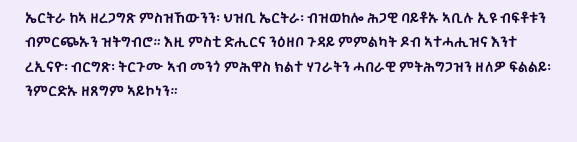ኤርትራ ከኣ ዘረጋግጽ ምስዝኸውንን፡ ህዝቢ ኤርትራ፡ ብዝወከሎ ሕጋዊ ባይቶኡ ኣቢሉ ኢዩ ብፍቶቱን ብምርጭኡን ዝትግብሮ። እዚ ምስቲ ድሒርና ንዕዘቦ ጉዳይ ምምልካት ዶብ ኣተሓሒዝና እንተ ረኢናዮ፡ ብርግጽ፡ ትርጉሙ ኣብ መንጎ ምሕዋስ ክልተ ሃገራትን ሓበራዊ ምትሕግጋዝን ዘለዎ ፍልልይ፡ ንምርድኡ ዘጸግም ኣይኮነን።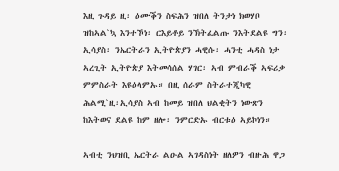እዚ ጉዳይ ዚ፡ ዕሙቕን ስፍሕን ዝበለ ትንታነ ክወሃቦ ዝከኣል`ኳ እንተኾነ፡ ርእይቶይ ንኽትፈልጡ ንእትደልዩ ግን፡ ኢሳያስ፡ ንኤርትራን ኢትዮጵያን ሓዊሱ፡ ሓንቲ ሓዳስ ነታ ኣረጊት ኢትዮጵያ እትመሳሰል ሃገር፡ ኣብ ምብራቕ ኣፍሪቃ ምምስራት እዩዕላምኡ። በዚ ሰራም ስትራተጂካዊ ሕልሚ`ዚ፡ኢሳያስ ኣብ ከመይ ዝበለ ህልቂትን ነውጽን ከእትወና ደልዩ ከም ዘሎ፡ ንምርድኡ ብርቱዕ ኣይኮነን።

ኣብቲ ንህዝቢ ኤርትራ ልዑል ኣገዳስነት ዘለዎን ብዙሕ ዋጋ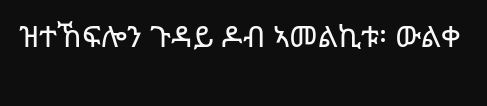ዝተኸፍሎን ጉዳይ ዶብ ኣመልኪቱ፡ ውልቀ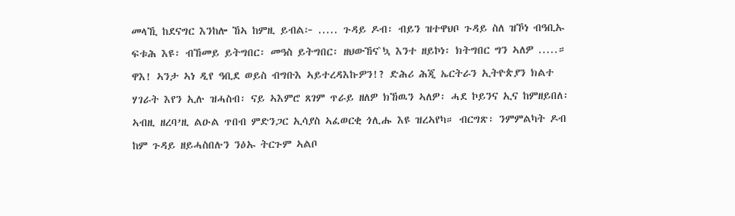መላኺ ከደናግር እንከሎ ኸኣ ከምዚ ይብል፦ ..... ጉዳይ ዶብ፡ ብይን ዝተዋህቦ ጉዳይ ስለ ዝኾነ ብዓቢኡ ፍቱሕ እዩ፡ ብኸመይ ይትግበር፡ መዓስ ይትግበር፡ ዘህውኸና`ኳ እንተ ዘይኮነ፡ ክትግበር ግን ኣለዎ .....። ዋእ! ኣንታ ኣነ ዲየ ዓቢደ ወይስ ብግቡእ ኣይተረዳእኩዎን!? ድሕሪ ሕጂ ኤርትራን ኢትዮጵያን ክልተ ሃገራት እየን ኢሉ ዝሓስብ፡ ናይ ኣእምሮ ጸገም ጥራይ ዘለዎ ክኸዉን ኣለዎ፡ ሓደ ኮይንና ኢና ከምዘይበለ፡ ኣብዚ ዘረባ’ዚ ልዑል ጥበብ ምድንጋር ኢሳያስ ኣፈወርቂ ጎሊሑ እዩ ዝረኣየካ። ብርግጽ፡ ንምምልካት ዶብ ከም ጉዳይ ዘይሓስበሉን ንዕኡ ትርጉም ኣልቦ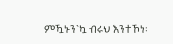ምዃኑን`ኳ ብሩህ እንተኾነ፡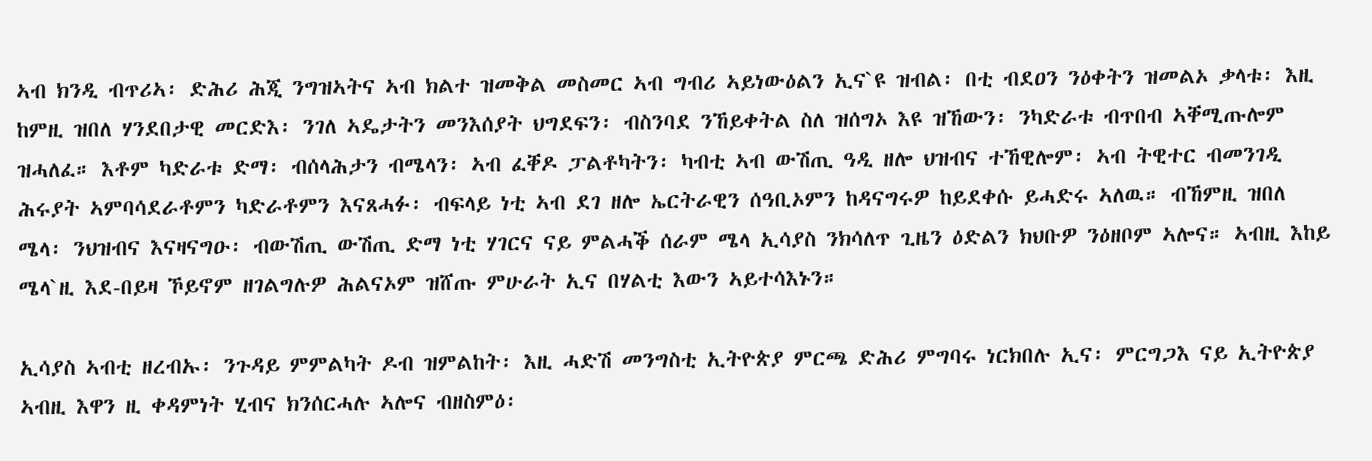ኣብ ክንዲ ብጥሪኣ፡ ድሕሪ ሕጂ ንግዝኣትና ኣብ ክልተ ዝመቅል መስመር ኣብ ግብሪ ኣይነውዕልን ኢና`ዩ ዝብል፡ በቲ ብደዐን ንዕቀትን ዝመልኦ ቃላቱ፡ እዚ ከምዚ ዝበለ ሃንደበታዊ መርድእ፡ ንገለ ኣዴታትን መንእሰያት ህግደፍን፡ ብስንባደ ንኸይቀትል ስለ ዝሰግኦ እዩ ዝኸውን፡ ንካድራቱ ብጥበብ ኣቐሚጡሎም ዝሓለፈ። እቶም ካድራቱ ድማ፡ ብሰላሕታን ብሜላን፡ ኣብ ፈቐዶ ፓልቶካትን፡ ካብቲ ኣብ ውሽጢ ዓዲ ዘሎ ህዝብና ተኸዊሎም፡ ኣብ ትዊተር ብመንገዲ ሕሩያት ኣምባሳደራቶምን ካድራቶምን እናጸሓፉ፡ ብፍላይ ነቲ ኣብ ደገ ዘሎ ኤርትራዊን ሰዓቢኦምን ከዳናግሩዎ ከይደቀሱ ይሓድሩ ኣለዉ። ብኸምዚ ዝበለ ሜላ፡ ንህዝብና እናዛናግዑ፡ ብውሽጢ ውሽጢ ድማ ነቲ ሃገርና ናይ ምልሓቕ ሰራም ሜላ ኢሳያስ ንክሳለጥ ጊዜን ዕድልን ክህቡዎ ንዕዘቦም ኣሎና። ኣብዚ እከይ ሜላ`ዚ እደ-በይዛ ኾይኖም ዘገልግሉዎ ሕልናኦም ዝሸጡ ምሁራት ኢና በሃልቲ እውን ኣይተሳእኑን።

ኢሳያስ ኣብቲ ዘረብኡ፡ ንጉዳይ ምምልካት ዶብ ዝምልከት፡ እዚ ሓድሽ መንግስቲ ኢትዮጵያ ምርጫ ድሕሪ ምግባሩ ነርክበሉ ኢና፡ ምርግጋእ ናይ ኢትዮጵያ ኣብዚ እዋን ዚ ቀዳምነት ሂብና ክንሰርሓሉ ኣሎና ብዘስምዕ፡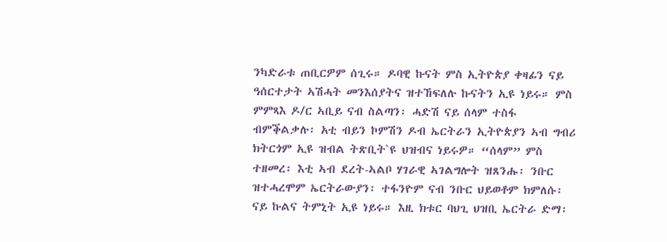ንካድራቱ ጠቢርዎም ሰጊሩ። ዶባዊ ኩናት ምስ ኢትዮጵያ ቀዛፊን ናይ ዓሰርተታት ኣሽሓት መንእሰያትና ዝተኸፍለሉ ኩናትን ኢዩ ነይሩ። ምስ ምምጻእ ዶ/ር ኣቢይ ናብ ስልጣን፡ ሓድሽ ናይ ሰላም ተስፋ ብምቕልቃሉ፡ አቲ ብይን ኮምሽን ዶብ ኤርትራን ኢትዮጵያን ኣብ ግብሪ ክትርጎም ኢዩ ዝብል ትጽቢት`ዩ ህዝብና ነይሩዎ። “ሰላም” ምስ ተዘመረ፡ እቲ ኣብ ደረት-ኣልቦ ሃገራዊ ኣገልግሎት ዝጸንሑ፡ ንቡር ዝተሓረሞም ኤርትራውያን፡ ተፋንዮም ናብ ንቡር ህይወቶም ክምለሱ፡ ናይ ኩልና ትምኒት ኢዩ ነይሩ። እዚ ክቱር ባህጊ ህዝቢ ኤርትራ ድማ፡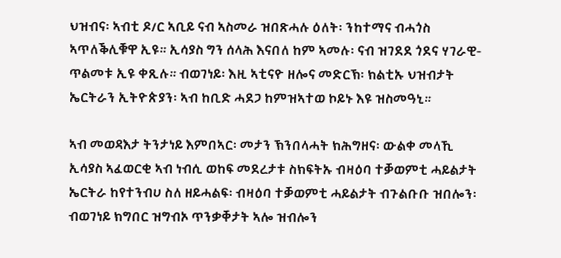ህዝብና፡ ኣብቲ ዶ/ር ኣቢይ ናብ ኣስመራ ዝበጽሓሉ ዕለት፡ ንከተማና ብሓጎስ ኣጥለቕሊቑዋ ኢዩ። ኢሳያስ ግን ሰላሕ እናበለ ከም ኣመሉ፡ ናብ ዝገደደ ጎደና ሃገራዊ-ጥልመቱ ኢዩ ቀጺሉ። ብወገነይ፡ እዚ ኣቲናዮ ዘሎና መድርኽ፡ ክልቲኡ ህዝብታት ኤርትራን ኢትዮጵያን፡ ኣብ ከቢድ ሓደጋ ከምዝኣተወ ኮይኑ እዩ ዝስመዓኒ።

ኣብ መወዳእታ ትንታነይ እምበኣር፡ መታን ኽንበላሓት ክሕግዘና፡ ውልቀ መላኺ ኢሳያስ ኣፈወርቂ ኣብ ነብሲ ወከፍ መደረታቱ ስክፍትኡ ብዛዕባ ተቓወምቲ ሓይልታት ኤርትራ ከየተንብሀ ስለ ዘይሓልፍ፡ ብዛዕባ ተቓወምቲ ሓይልታት ብጉልቡቡ ዝበሎን፡ ብወገነይ ክግበር ዝግብኦ ጥንቃቐታት ኣሎ ዝብሎን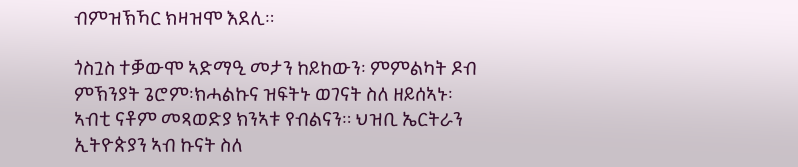ብምዝኽኻር ክዛዝሞ እደሊ።

ጎስጓስ ተቓውሞ ኣድማዒ መታን ከይከውን፡ ምምልካት ዶብ ምኽንያት ጌሮም፡ክሓልኩና ዝፍትኑ ወገናት ስለ ዘይሰኣኑ፡ ኣብቲ ናቶም መጻወድያ ክንኣቱ የብልናን። ህዝቢ ኤርትራን ኢትዮጵያን ኣብ ኩናት ስለ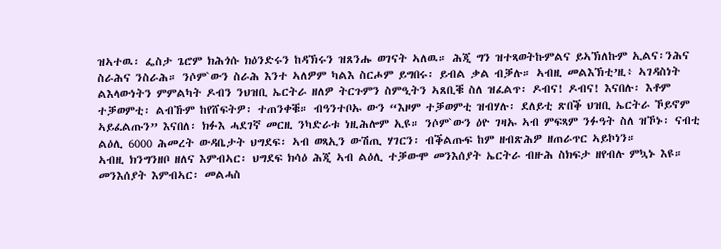ዝኣተዉ፡ ፌስታ ጌሮም ክሕጎሱ ክዕንድሩን ከዳኽሩን ዝጸንሑ ወገናት ኣለዉ። ሕጂ ግን ዝተጻወትኩምልና ይኣኽለኩም ኢልና፡ንሕና ስራሕና ንስራሕ። ንሶም`ውን ስራሕ እንተ ኣለዎም ካልእ ስርሖም ይግበሩ፡ ይብል ቃል ብቓሉ። ኣብዚ መልእኽቲ’ዚ፥ ኣገዳስነት ልእላውነትን ምምልካት ዶብን ንህዝቢ ኤርትራ ዘለዎ ትርጉምን ስምዒትን ኣጸቢቑ ስለ ዝፈልጥ፡ ዶብና! ዶብና! እናበሉ፡ እቶም ተቓወምቲ፡ ልብኹም ከየሸፍትዎ፡ ተጠንቀቑ። ብዓንተቦኡ ውን “እዞም ተቓወምቲ ዝብሃሉ፡ ደለይቲ ጽበቕ ህዝቢ ኤርትራ ኾይኖም ኣይፈልጡን” እናበለ፡ ክፉእ ሓደገኛ መርዚ ንካድራቱ ነዚሕሎም ኢዩ። ንሶም`ውን ዕዮ ገዛኡ ኣብ ምፍጻም ንፉዓት ስለ ዝኾኑ፡ ናብቲ ልዕሊ 6000 ሕመረት ውዳቤታት ህግደፍ፡ ኣብ ወጻኢን ውሽጢ ሃገርን፡ ብቕልጡፍ ከም ዘብጽሕዎ ዘጠራጥር ኣይኮነን።
ኣብዚ ክንግንዘቦ ዘለና እምብኣር፡ ህግደፍ ክሳዕ ሕጂ ኣብ ልዕሊ ተቓውሞ መንእሰያት ኤርትራ ብዙሕ ስክፍታ ዘየብሉ ምኳኑ እዩ። መንእሰያት እምብኣር፡ መልሓስ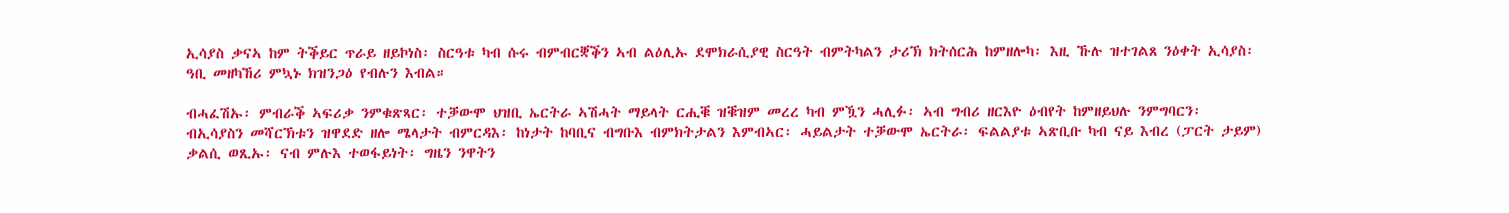ኢሳያስ ቃናኣ ከም ትቕይር ጥራይ ዘይኮነስ፡ ስርዓቱ ካብ ሱሩ ብምብርቛቕን ኣብ ልዕሊኡ ደሞክራሲያዊ ስርዓት ብምትካልን ታሪኽ ክትሰርሕ ከምዘሎካ፡ እዚ ኹሉ ዝተገልጸ ንዕቀት ኢሳያስ፡ ዓቢ መዘካኸሪ ምኳኑ ክዝንጋዕ የብሉን እብል።

ብሓፈሽኡ፡ ምብራቕ ኣፍሪቃ ንምቁጽጻር፡ ተቓውሞ ህዝቢ ኤርትራ ኣሽሓት ማይላት ርሒቑ ዝቑዝም መረረ ካብ ምዃን ሓሊፉ፡ ኣብ ግብሪ ዘርእዮ ዕብየት ከምዘይህሉ ንምግባርን፡ ብኢሳያስን መሻርኽቱን ዝዋደድ ዘሎ ሜላታት ብምርዳእ፡ ከነታት ከባቢና ብግቡእ ብምክትታልን እምብኣር፡ ሓይልታት ተቓውሞ ኤርትራ፡ ፍልልያቱ ኣጽቢቡ ካብ ናይ እብረ (ፓርት ታይም) ቃልሲ ወጺኡ፡ ናብ ምሉእ ተወፋይነት፡ ግዜን ንዋትን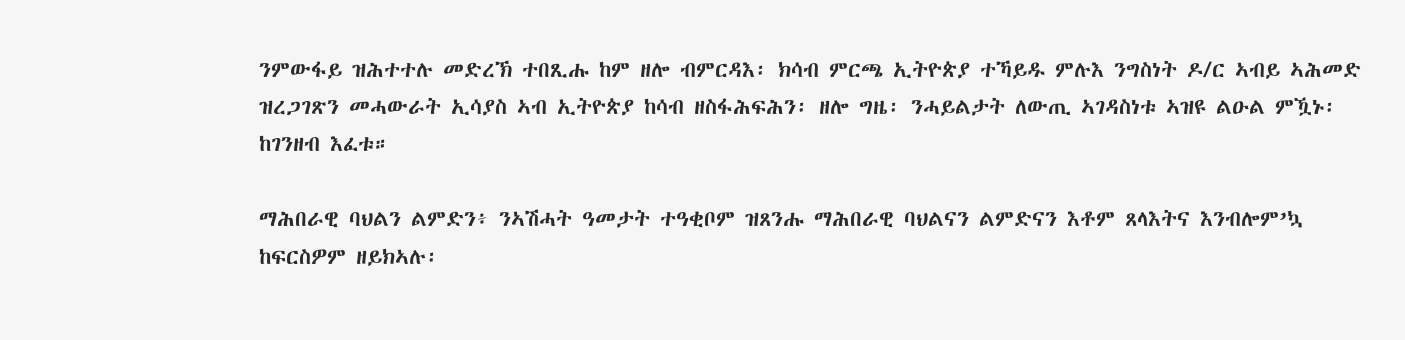ንምውፋይ ዝሕተተሉ መድረኽ ተበጺሑ ከም ዘሎ ብምርዳእ፡ ክሳብ ምርጫ ኢትዮጵያ ተኻይዱ ምሉእ ንግስነት ዶ/ር ኣብይ ኣሕመድ ዝረጋገጽን መሓውራት ኢሳያስ ኣብ ኢትዮጵያ ከሳብ ዘስፋሕፍሕን፡ ዘሎ ግዜ፡ ንሓይልታት ለውጢ ኣገዳስነቱ ኣዝዩ ልዑል ምዃኑ፡ ከገንዘብ እፈቱ።

ማሕበራዊ ባህልን ልምድን፥ ንኣሽሓት ዓመታት ተዓቂቦም ዝጸንሑ ማሕበራዊ ባህልናን ልምድናን እቶም ጸላእትና እንብሎም’ኳ ከፍርስዎም ዘይክኣሉ፡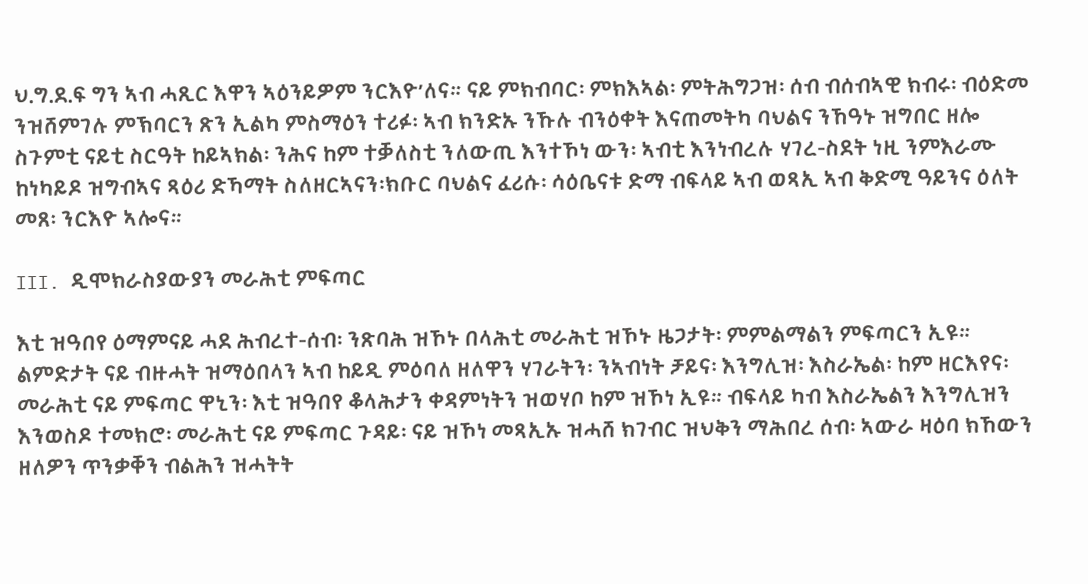ህ.ግ.ደ.ፍ ግን ኣብ ሓጺር እዋን ኣዕንይዎም ንርእዮ’ለና። ናይ ምክብባር፡ ምክእኣል፡ ምትሕግጋዝ፡ ሰብ ብሰብኣዊ ክብሩ፡ ብዕድመ ንዝሸምገሉ ምኽባርን ጽን ኢልካ ምስማዕን ተሪፉ፡ ኣብ ክንድኡ ንኹሉ ብንዕቀት እናጠመትካ ባህልና ንኸዓኑ ዝግበር ዘሎ ስጉምቲ ናይቲ ስርዓት ከይኣክል፡ ንሕና ከም ተቓለስቲ ንለውጢ እንተኾነ ውን፡ ኣብቲ እንነብረሉ ሃገረ-ስደት ነዚ ንምእራሙ ከነካይዶ ዝግብኣና ጻዕሪ ድኻማት ስለዘርኣናን፡ክቡር ባህልና ፈሪሱ፡ ሳዕቤናቱ ድማ ብፍላይ ኣብ ወጻኢ ኣብ ቅድሚ ዓይንና ዕለት መጸ፡ ንርእዮ ኣሎና።

III. ዲሞክራስያውያን መራሕቲ ምፍጣር

እቲ ዝዓበየ ዕማምናይ ሓደ ሕብረተ-ሰብ፡ ንጽባሕ ዝኾኑ በላሕቲ መራሕቲ ዝኾኑ ዜጋታት፡ ምምልማልን ምፍጣርን ኢዩ። ልምድታት ናይ ብዙሓት ዝማዕበላን ኣብ ከይዲ ምዕባለ ዘለዋን ሃገራትን፡ ንኣብነት ቻይና፡ እንግሊዝ፡ እስራኤል፡ ከም ዘርእየና፡ መራሕቲ ናይ ምፍጣር ዋኒን፡ እቲ ዝዓበየ ቆላሕታን ቀዳምነትን ዝወሃቦ ከም ዝኾነ ኢዩ። ብፍላይ ካብ እስራኤልን እንግሊዝን እንወስዶ ተመክሮ፡ መራሕቲ ናይ ምፍጣር ጉዳይ፡ ናይ ዝኾነ መጻኢኡ ዝሓሸ ክገብር ዝህቅን ማሕበረ ሰብ፡ ኣውራ ዛዕባ ክኸውን ዘለዎን ጥንቃቐን ብልሕን ዝሓትት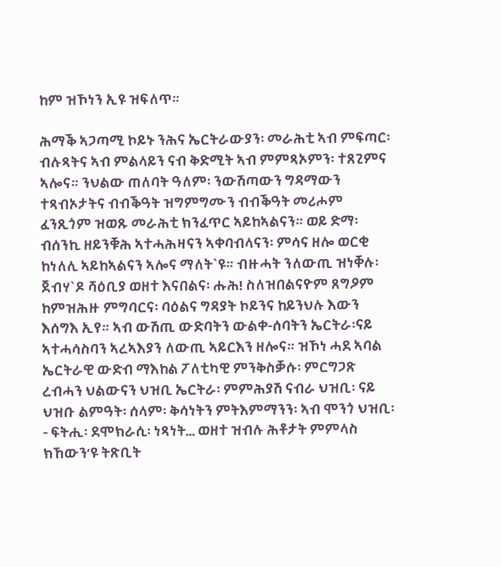ከም ዝኾነን ኢዩ ዝፍለጥ።

ሕማቕ ኣጋጣሚ ኮይኑ ንሕና ኤርትራውያን፡ መራሕቲ ኣብ ምፍጣር፡ ብሉጻትና ኣብ ምልላይን ናብ ቅድሚት ኣብ ምምጻኦምን፡ ተጸጊምና ኣሎና። ንህልው ጠለባት ዓለም፡ ንውሽጣውን ግዳማውን ተጻብኦታትና ብብቕዓት ዝግምግሙን ብብቕዓት መሪሖም ፈንጺጎም ዝወጹ መራሕቲ ክንፈጥር ኣይከኣልናን። ወይ ድማ፡ ብሰንኪ ዘይንቑሕ ኣተሓሕዛናን ኣቀባብላናን፡ ምሳና ዘሎ ወርቂ ከነለሊ ኣይከኣልናን ኣሎና ማለት`ዩ። ብዙሓት ንለውጢ ዝነቐሉ፡ ጀብሃ`ዶ ሻዕቢያ ወዘተ እናበልና፡ ሑሕ! ስለዝበልናዮም ጸግዖም ከምዝሕዙ ምግባርና፡ ባዕልና ግዳያት ኮይንና ከይንህሉ እውን እሰግእ ኢየ። ኣብ ውሽጢ ውድባትን ውልቀ-ሰባትን ኤርትራ፡ናይ ኣተሓሳስባን ኣረኣእያን ለውጢ ኣይርእን ዘሎና። ዝኾነ ሓደ ኣባል ኤርትራዊ ውድብ ማእከል ፖለቲካዊ ምንቅስቓሱ፡ ምርግጋጽ ረብሓን ህልውናን ህዝቢ ኤርትራ፡ ምምሕያሽ ናብራ ህዝቢ፡ ናይ ህዝቡ ልምዓት፡ ሰላም፡ ቅሳነትን ምትእምማንን፡ ኣብ ሞንጎ ህዝቢ፡- ፍትሒ፡ ደሞክራሲ፡ ነጻነት… ወዘተ ዝብሉ ሕቶታት ምምላስ ክኸውን’ዩ ትጽቢት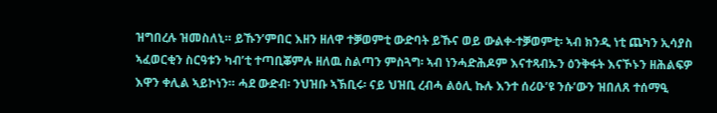ዝግበረሉ ዝመስለኒ። ይኹን’ምበር እዘን ዘለዋ ተቓወምቲ ውድባት ይኹና ወይ ውልቀ-ተቓወምቲ፡ ኣብ ክንዲ ነቲ ጨካን ኢሳያስ ኣፈወርቂን ስርዓቱን ካብ’ቲ ተጣቢቖምሉ ዘለዉ ስልጣን ምስጓግ፡ ኣብ ነንሓድሕዶም እናተጻብኡን ዕንቅፋት እናኾኑን ዘሕልፍዎ እዋን ቀሊል ኣይኮነን። ሓደ ውድብ፡ ንህዝቡ ኣኽቢሩ፡ ናይ ህዝቢ ረብሓ ልዕሊ ኩሉ እንተ ሰሪዑ’ዩ ንሱ’ውን ዝበለጸ ተሰማዒ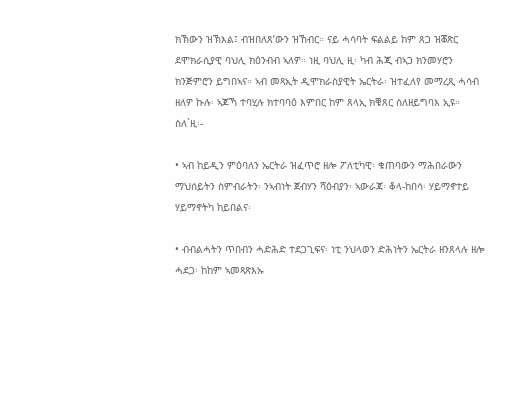ክኽውን ዝኽእል፤ ብዝበለጸ’ውን ዝኸብር። ናይ ሓሳባት ፍልልይ ከም ጸጋ ዝቖጽር ደሞክራሲያዊ ባህሊ ክዕንብብ ኣለዎ። ነዚ ባህሊ ዚ፡ ካብ ሕጂ ብኣጋ ክንመሃሮን ክንጅምሮን ይግበኣና። ኣብ መጻኢት ዲሞክራስያዊት ኤርትራ፡ ዝተፈለየ መማረጺ ሓሳብ ዘለዎ ኩሉ፡ ኣጆኻ ተባሂሉ ክተባባዕ እምበር ከም ጸላኢ ክቑጸር ስለዘይግባእ ኢዩ። ስለ`ዚ፡-

• ኣብ ከይዲን ምዕባለን ኤርትራ ዝፈጥሮ ዘሎ ፖለቲካዊ፡ ቁጠባውን ማሕበራውን ማህሰይትን ስምብራትን፡ ንኣብነት ጀብሃን ሻዕብያን፡ ኣውራጃ፡ ቆላ-ከበሳ፡ ሃይማኖተይ ሃይማኖትካ ከይበልና፡

• ብብልሓትን ጥበብን ሓድሕድ ተደጋጊፍና፡ ነቲ ንህላወን ድሕነትን ኤርትራ ዘንጸላሉ ዘሎ ሓደጋ፡ ከከም ኣመጻጽእኡ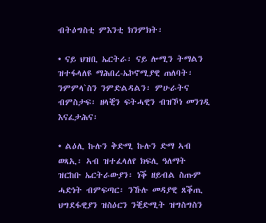ብትዕግስቲ ምእንቲ ክንምክት፡

• ናይ ህዝቢ ኤርትራ፡ ናይ ሎሚን ትማልን ዝተፋላለዩ ማሕበረ-ኤኮኖሚያዊ ጠለባት፡ ንምምላ`ስን ንምድልዳልን፡ ምሁራትና ብምስታፍ፡ ዘላቒን ፍትሓዊን ብዝኾነ መንገዲ እናፈታሕና፡

• ልዕሊ ኩሉን ቅድሚ ኩሉን ድማ ኣብ ወጻኢ፡ ኣብ ዝተፈላለየ ክፍሊ ዓለማት ዝርከቡ ኤርትራውያን፡ ነቕ ዘይብል ስጡም ሓድነት ብምፍጣር፡ ንኹሉ መዳያዊ ጸቕጢ ህግደፋዊያን ዝስዕርን ንቒድሚት ዝግስግስን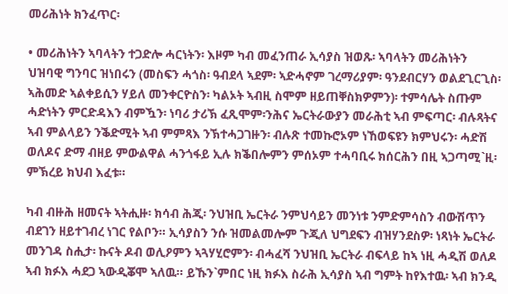መሪሕነት ክንፈጥር፡

• መሪሕነትን ኣባላትን ተጋድሎ ሓርነትን፡ እዞም ካብ መፈንጠራ ኢሳያስ ዝወጹ፡ ኣባላትን መሪሕነትን ህዝባዊ ግንባር ዝነበሩን (መስፍን ሓጎስ፡ ዓብደላ ኣደም፡ ኣድሓኖም ገረማሪያም፡ ዓንደብርሃን ወልደጊርጊስ፡ ኣሕመድ ኣልቀይሲን ሃይለ መንቀርዮስን፡ ካልኦት ኣብዚ ስሞም ዘይጠቐስክዎምን)፡ ተምሳሌት ስጡም ሓድነትን ምርድዳእን ብምዃን፡ ነባሪ ታሪኽ ፈጺሞም፡ንሕና ኤርትራውያን መራሕቲ ኣብ ምፍጣር፡ ብሉጻትና ኣብ ምልላይን ንቕድሚት ኣብ ምምጻእ ንኽተሓጋገዙን፡ ብሉጽ ተመኩሮኦም ነኸወፍዩን ክምህሩን፡ ሓድሽ ወለዶና ድማ ብዘይ ምውልዋል ሓንጎፋይ ኢሉ ክቕበሎምን ምሰኦም ተሓባቢሩ ክሰርሕን በዚ ኣጋጣሚ`ዚ፡ ምኽረይ ክህብ እፈቱ።

ካብ ብዙሕ ዘመናት ኣትሒዙ፡ ክሳብ ሕጂ፡ ንህዝቢ ኤርትራ ንምህሳይን መንነቱ ንምድምሳስን ብውሽጥን ብደገን ዘይተገብረ ነገር የልቦን። ኢሳያስን ንሱ ዝመልመሎም ጉጂለ ህግደፍን ብዝሃንደስዎ፡ ነጻነት ኤርትራ መንገዳ ስሒታ፡ ኩናት ዶብ ወሊዖምን ኣጓሃሂሮምን፡ ብሓፈሻ ንህዝቢ ኤርትራ ብፍላይ ከኣ ነዚ ሓዲሽ ወለዶ ኣብ ክፉእ ሓደጋ ኣውዲቖሞ ኣለዉ። ይኹን`ምበር ነዚ ክፉእ ስራሕ ኢሳያስ ኣብ ግምት ከየእተዉ፡ ኣብ ክንዲ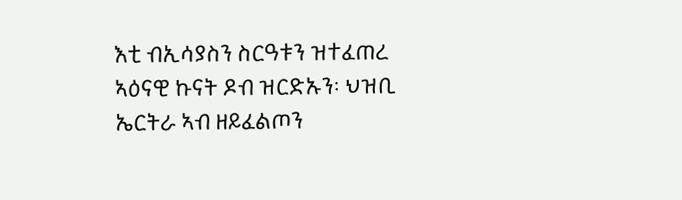እቲ ብኢሳያስን ስርዓቱን ዝተፈጠረ ኣዕናዊ ኩናት ዶብ ዝርድኡን፡ ህዝቢ ኤርትራ ኣብ ዘይፈልጦን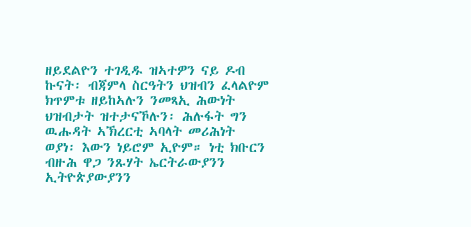ዘይደልዮን ተገዲዱ ዝኣተዎን ናይ ዶብ ኩናት፡ ብጃምላ ስርዓትን ህዝብን ፈላልዮም ክጥምቱ ዘይከኣሉን ንመጻኢ ሕውነት ህዝብታት ዝተታናኾሉን፡ ሕሉፋት ግን ዉሑዳት ኣኽረርቲ ኣባላት መሪሕነት ወያነ፡ እውን ነይሮም ኢዮም። ነቲ ክቡርን ብዙሕ ዋጋ ንጹሃት ኤርትራውያንን ኢትዮጵያውያንን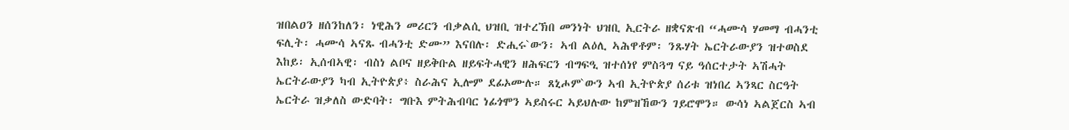ዝበልዐን ዘሰንከለን፡ ነዊሕን መሪርን ብቃልሲ ህዝቢ ዝተረኽበ መንነት ህዝቢ ኢርትራ ዘቋናጽብ “ሓሙሳ ሃመማ ብሓንቲ ፍሊት፡ ሓሙሳ ኣናጹ ብሓንቲ ድሙ” እናበሉ፡ ድሒሩ`ውን፡ ኣብ ልዕሊ ኣሕዋቶም፡ ንጹሃት ኤርትራውያን ዝተወስደ እከይ፡ ኢሰብኣዊ፡ ብስነ ልቦና ዘይቅቡል ዘይፍትሓዊን ዘሕፍርን ብግፍዒ ዝተሰነየ ምስጓግ ናይ ዓሰርተታት ኣሽሓት ኤርትራውያን ካብ ኢትዮጵያ፥ ስራሕና ኢሎም ደፊኦሙሉ። ጸኒሖም`ውን ኣብ ኢትዮጵያ ሰሪቱ ዝነበረ ኣንጻር ስርዓት ኤርትራ ዝቃለስ ውድባት፡ ግቡእ ምትሕብባር ነፊጎሞን ኣይስሩር ኣይህሉው ከምዝኸውን ገይሮሞን። ውሳነ ኣልጀርስ ኣብ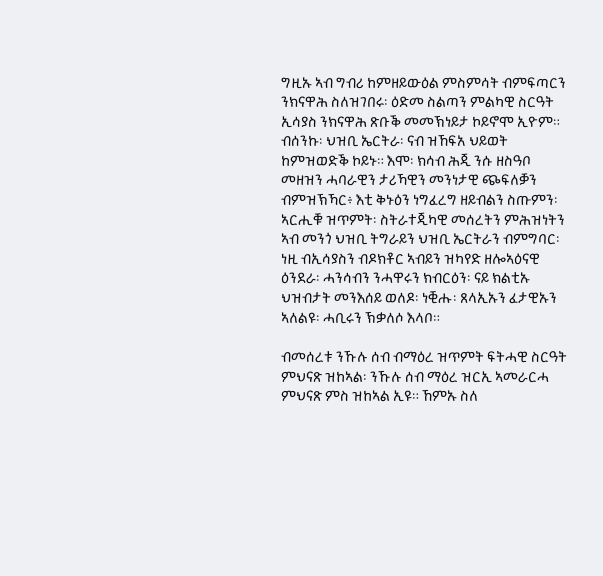ግዚኡ ኣብ ግብሪ ከምዘይውዕል ምስምሳት ብምፍጣርን ንክናዋሕ ስለዝገበሩ፡ ዕድመ ስልጣን ምልካዊ ስርዓት ኢሳያስ ንክናዋሕ ጽቡቕ መመኽነይታ ኮይኖሞ ኢዮም። ብሰንኩ፡ ህዝቢ ኤርትራ፡ ናብ ዝኸፍአ ህይወት ከምዝወድቕ ኮይኑ። እሞ፡ ክሳብ ሕጂ ንሱ ዘስዓቦ መዘዝን ሓባራዊን ታሪኻዊን መንነታዊ ጭፍለቓን ብምዝኽኻር፥ እቲ ቅኑዕን ነግፈረግ ዘይብልን ስጡምን፡ ኣርሒቑ ዝጥምት፡ ስትራተጂካዊ መሰረትን ምሕዝነትን ኣብ መንጎ ህዝቢ ትግራይን ህዝቢ ኤርትራን ብምግባር፡ ነዚ ብኢሳያስን ብዶክቶር ኣብይን ዝካየድ ዘሎኣዕናዊ ዕንደራ፡ ሓንሳብን ንሓዋሩን ክብርዕን፡ ናይ ክልቲኡ ህዝብታት መንእሰይ ወለዶ፡ ነቒሑ፡ ጸላኢኡን ፈታዊኡን ኣለልዩ፡ ሓቢሩን ኽቃለሶ እላቦ።

ብመሰረቱ ንኹሉ ሰብ ብማዕረ ዝጥምት ፍትሓዊ ስርዓት ምህናጽ ዝከኣል፡ ንኹሉ ሰብ ማዕረ ዝርኢ ኣመራርሓ ምህናጽ ምስ ዝከኣል ኢዩ። ኸምኡ ስለ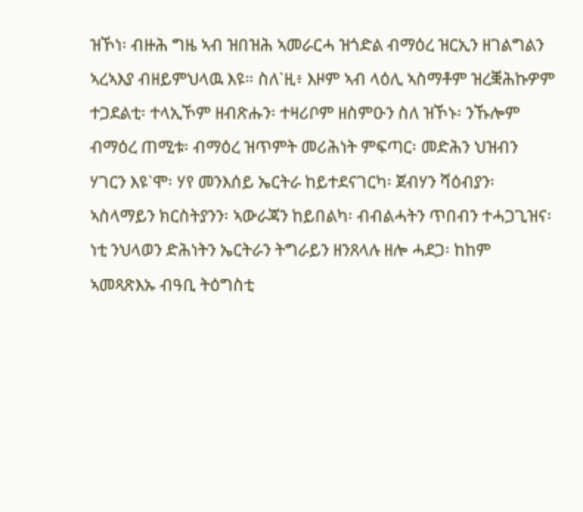ዝኾነ፡ ብዙሕ ግዜ ኣብ ዝበዝሕ ኣመራርሓ ዝጎድል ብማዕረ ዝርኢን ዘገልግልን ኣረኣእያ ብዘይምህላዉ እዩ። ስለ`ዚ፥ እዞም ኣብ ላዕሊ ኣስማቶም ዝረቛሕኩዎም ተጋደልቲ፡ ተላኢኾም ዘብጽሑን፡ ተዛሪቦም ዘስምዑን ስለ ዝኾኑ፡ ንኹሎም ብማዕረ ጠሚቱ፡ ብማዕረ ዝጥምት መሪሕነት ምፍጣር፡ መድሕን ህዝብን ሃገርን እዩ`ሞ፡ ሃየ መንእሰይ ኤርትራ ከይተደናገርካ፡ ጀብሃን ሻዕብያን፡ ኣስላማይን ክርስትያንን፡ ኣውራጃን ከይበልካ፡ ብብልሓትን ጥበብን ተሓጋጊዝና፡ ነቲ ንህላወን ድሕነትን ኤርትራን ትግራይን ዘንጸላሉ ዘሎ ሓደጋ፡ ከከም ኣመጻጽእኡ ብዓቢ ትዕግስቲ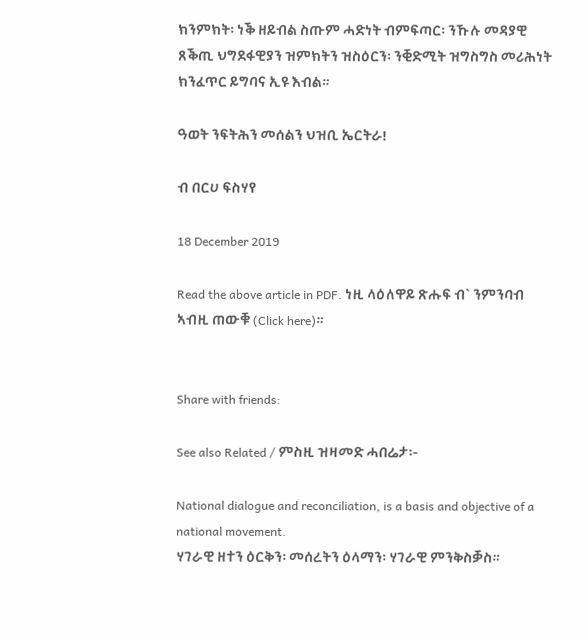ክንምክት፡ ነቕ ዘይብል ስጡም ሓድነት ብምፍጣር፡ ንኹሉ መዳያዊ ጸቕጢ ህግደፋዊያን ዝምክትን ዝስዕርን፡ ንቒድሚት ዝግስግስ መሪሕነት ክንፈጥር ይግባና ኢዩ እብል።

ዓወት ንፍትሕን መሰልን ህዝቢ ኤርትራ!

ብ በርሀ ፍስሃየ

18 December 2019

Read the above article in PDF. ነዚ ላዕለዋይ ጽሑፍ ብ` ንምንባብ ኣብዚ ጠውቑ (Click here)።


Share with friends:

See also Related / ምስዚ ዝዛመድ ሓበሬታ፡-

National dialogue and reconciliation, is a basis and objective of a national movement.
ሃገራዊ ዘተን ዕርቅን፡ መሰረትን ዕላማን፡ ሃገራዊ ምንቅስቓስ።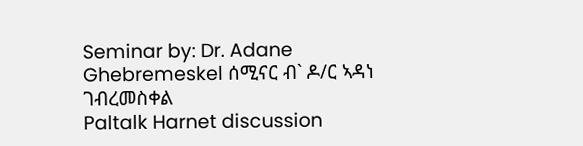Seminar by: Dr. Adane Ghebremeskel ሰሚናር ብ` ዶ/ር ኣዳነ ገብረመስቀል
Paltalk Harnet discussion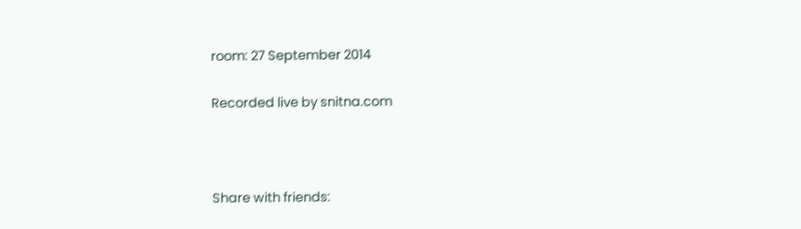room: 27 September 2014

Recorded live by snitna.com



Share with friends: